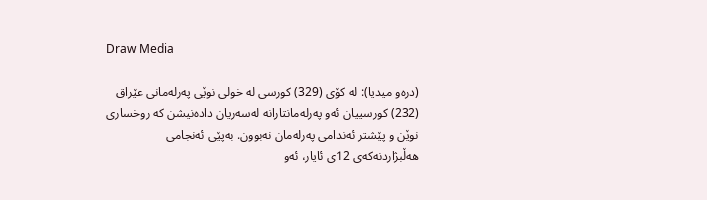Draw Media

(درەو میدیا): لە كۆی (329) كورسی لە خولی نوێی پەرلەمانی عێراق (232) كورسییان ئەو پەرلەمانتارانە لەسەریان دادەنیشن كە روخساری نوێن و پێشتر ئەندامی پەرلەمان نەبوون. بەپێی ئەنجامی هەڵبژاردنەكەی 12ی ئایار، ئەو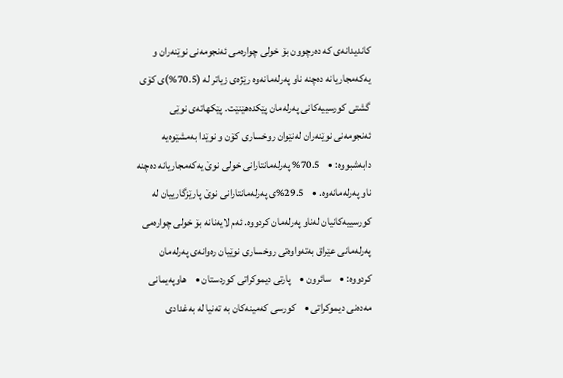كاندیدانەی كە دەرچوون بۆ خولی چوارەمی ئەنجومەنی نوێنەران و یەكەمجاریانە دەچنە ناو پەرلەمانەوە رێژەی زیاتر لە (70.5%)ی كۆی گشتی كورسییەكانی پەرلەمان پێكدەهێنێت. پێكهاتەی نوێی ئەنجومەنی نوێنەران لەنێوان روخساری كۆن و نوێدا بەمشێوەیە دابەشبووە: •    70.5% پەرلەمانتارانی خولی نوێ یەكەمجاریانە دەچنە ناو پەرلەمانەوە. •    29.5%ی پەرلەمانتارانی نوێ پارێزگارییان لە كورسییەكانیان لەناو پەرلەمان كردووە. ئەم لایەنانە بۆ خولی چوارەمی پەرلەمانی عێراق بەتەواوەتی روخساری نوێیان رەوانەی پەرلەمان كردووە: •    سائرون •    پارتی دیموكراتی كوردستان •    هاوپەیمانی مەدەنی دیموكراتی •    كورسی كەمینەكان بە تەنیا لە بەغدادی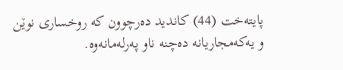پایتەخت (44) كاندید دەرچوون كە روخساری نوێن و یەكەمجاریانە دەچنە ناو پەرلەمانەوە.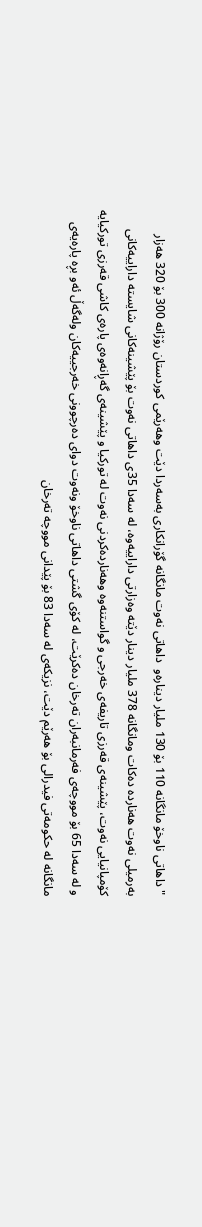" داهاتی ناوخۆ مانگانه 110 بۆ 130 ملیار دینارە‌و  داهاتی نەوت مانگانه گۆرانكاری بەسەردا دێت وهەرێمی كوردستان رۆژانه 300 بۆ 320 هەزار بەرمیلی نەوت هەناردە دەكات ومانگانه 378 ملیار دینار دێتە وەزارتی داراییەوە، لە سەدا 35ی داهاتی نەوت بۆ پێشینەكانی شایستە داراییەكانی كۆمپانیایی نەوت، پێشینەی قەرزی تاریفەی خەرجی و گواستنەوە وهەناردەكردنی نەوت لە توركیا و پێشینەی گەڕانەوەی پارەی كاشی قەرزی توركیایە و لە سەدا 65 بۆ مووچەی فەرمانبەران تەرخان دەكرێت، لە كۆی گشتی داهاتی ناوخۆ ونەوت دوای دەرچوونی خەرجییەكان ولەگەڵ ئەو بڕە پارەیەی مانگانە لە حكومەتی فیدرالی بۆ هەرێم‌ دێت، نزیكەی لە سەدا 83 بۆ پێدانی مووچە تەرخان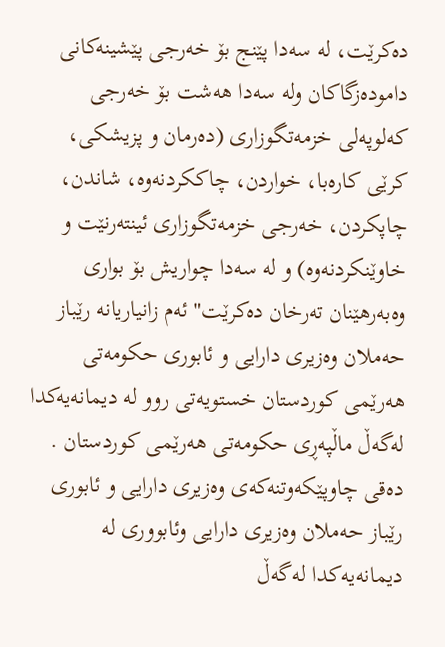دەكرێت، لە سەدا پێنج بۆ خەرجی پێشینەكانی دامودەزگاكان ولە سەدا هەشت بۆ خەرجی كەلوپەلی خزمەتگوزاری (دەرمان و پزیشكی، كرێی كارەبا، خواردن، چاككردنەوە، شاندن، چاپكردن، خەرجی خزمەتگوزاری ئینتەرنێت و خاوێنكردنەوە) و لە سەدا چواریش بۆ بواری وەبەرهێنان تەرخان دەكرێت" ئەم زانیاریانە رێباز حەملان وەزیری دارایی و ئابوری حكومەتی هەرێمی كوردستان خستویەتی روو لە دیمانەیەكدا لەگەڵ ماڵپەڕی حكومەتی هەرێمی كوردستان . دەقی چاوپێكەوتنەكەی وەزیری دارایی و ئابوری رێباز حه‌ملان وه‌زیری دارایی وئابووری له‌ دیمانه‌یه‌كدا له‌گه‌ڵ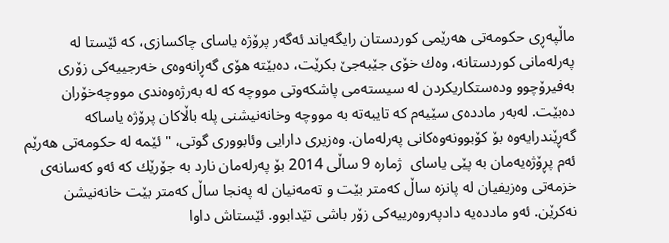ماڵپه‌ڕی حكومه‌تی هه‌رێمی كوردستان رایگه‌یاند ئه‌گه‌ر پرۆژه‌ یاساى چاكسازى، كه ئێستا له‌ په‌رله‌مانی كوردستانه، وه‌ك خۆى جێبه‌جێ بكرێت، ده‌بێته‌ هۆی گه‌ڕانه‌وه‌ى خه‌رجییه‌كى زۆرى به‌فیرۆچوو وده‌ستكاریكردن له‌ سیسته‌مى پاشكه‌وتى مووچه‌ كه‌ له ‌به‌رژه‌وه‌ندى مووچه‌خۆران ده‌بێت. له‌به‌ر مادده‌ى سێیه‌م كه ‌تایبه‌ته‌ به‌ مووچه‌ وخانه‌نیشنى پله‌ باڵاكان پرۆژه‌ یاساكه‌ گه‌ڕێندرایه‌وه‌ بۆ كۆبوونه‌وه‌كانى په‌رله‌مان. وه‌زیری دارایی وئابووری گوتی، "ئێمه‌ له‌ حكومه‌تى هه‌رێم ئه‌م پڕۆژه‌یه‌مان‌ به‌ پێى یاساى  ژماره‌ 9 ساڵى 2014 بۆ په‌رله‌مان نارد به‌ جۆرێك كه‌ ئه‌و كه‌سانه‌ى خزمه‌تى وه‌زیفیان له‌ پانزه‌ ساڵ كه‌متر بێت و ته‌مه‌نیان له‌ په‌نجا ساڵ كه‌متر بێت خانه‌نیشن نه‌كرێن. ئه‌و مادده‌یه‌ دادپه‌روه‌رییه‌كی زۆر باشى تێدابوو. ئێستاش داوا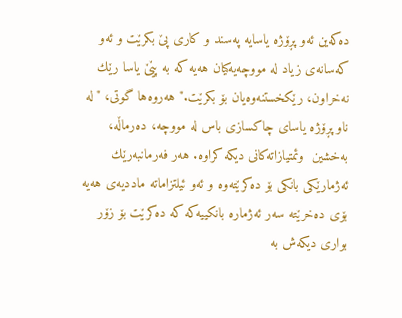ده‌كه‌ین ئه‌و پڕۆژه‌ یاسایه‌ په‌سند و كارى پێ بكرێت و ئه‌و كه‌سانه‌ى زیاد له‌ مووچه‌یه‌كیان هه‌یه‌ كه‌ به‌ پێێ یاسا رێك نه‌خراون، رێكخستنه‌وه‌یان بۆ بكرێت." هه‌روه‌ها گوتی، "له‌ ناو پڕۆژه‌ یاساى چاكسازى باس له‌ مووچه‌، ده‌رماڵه‌، به‌خشین  وئمتیازاته‌كانى دیكه‌ كراوه‌. هه‌ر فه‌رمانبه‌رێك ئه‌ژمارێكى بانكى بۆ ده‌كرێته‌وه‌ و ئه‌و ئیلتزاماته‌ ماددیه‌ى هه‌یه‌ بۆى ده‌خرێته‌ سه‌ر ئه‌ژماره‌ بانكییه‌كه‌ كه ده‌كرێت بۆ زۆر بواری دیكه‌ش به‌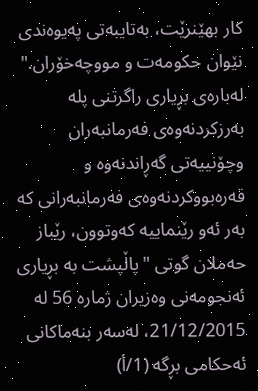كار بهێنرێت، به‌تایبه‌تی په‌یوه‌ندى نێوان حكومه‌ت و مووچه‌خۆران." له‌باره‌ی بڕیاری راگرتنی پله‌ به‌رزكردنه‌وه‌ى فه‌رمانبه‌ران وچۆنییه‌تی گه‌ڕاندنه‌وه‌ و قه‌ره‌بووكردنه‌وه‌ی فه‌رمانبه‌رانی كه به‌ر ئه‌و رێنماییه‌ كه‌وتوون، رێباز حه‌ملان گوتی "پاڵپشت به‌ بڕیارى ئەنجومه‌نى وه‌زیران ژماره‌ 56 له‌ 21/12/2015، له‌سه‌ر بنه‌ماكانى ئه‌حكامى بڕگه‌ (1/أ)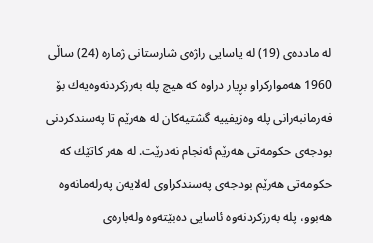له‌ مادده‌ى (19) له‌ یاسایى راژه‌ى شارستانى ژماره‌ (24) ساڵى 1960 هه‌مواركراو بڕیار دراوه‌ كه‌ هیچ پله‌ به‌رزكردنه‌وه‌یه‌ك بۆ فه‌رمانبه‌رانى پله‌ وه‌زیفییه‌ گشتیه‌كان له‌ هه‌رێم تا په‌سندكردنى بودجه‌ى حكومه‌تى هه‌رێم ئه‌نجام نه‌درێت. له‌ هه‌ر كاتێك كه‌ حكومه‌تى هه‌رێم بودجه‌ى په‌سندكراوى له‌لایه‌ن په‌رله‌مانه‌وه‌ هه‌بوو، پله‌ به‌رزكردنه‌وه‌ ئاسایى ده‌بێته‌وه‌ وله‌باره‌ی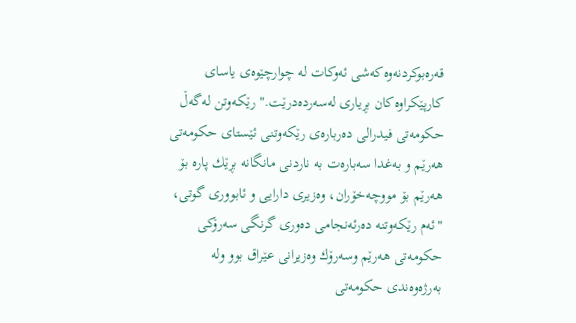قه‌ره‌بوكردنه‌وه‌كه‌شی‌ ئه‌وكات له‌ چوارچێوه‌ى یاسای كارپێكراوه‌كان بڕیارى له‌سه‌رده‌درێت." رێكه‌وتن له‌گه‌ڵ حكومه‌تی فیدرالی دەربارەی رێكه‌وتنی ئێستای حكومه‌تى هه‌رێم و به‌غدا سه‌باره‌ت به‌ ناردنی مانگانه‌ بڕێك پاره‌ بۆ هه‌رێم بۆ مووچه‌خۆران، وه‌زیری دارایی و ئابووری گوتی، "ئەم رێکەوتنە ده‌رئه‌نجامی ده‌ورى گرنگى سه‌رۆكى حكومه‌تى هه‌رێم وسه‌رۆك وه‌زیرانى عێراق بوو وله‌ به‌رژه‌وه‌ندى حكومه‌تى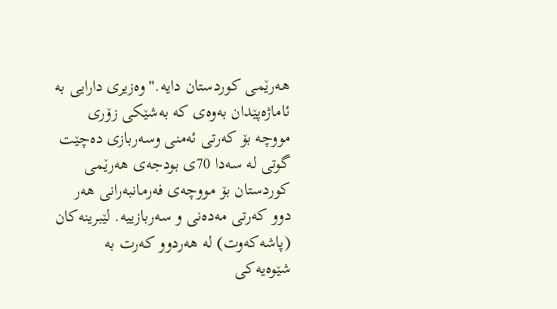هه‌رێمى كوردستان دایه‌." وه‌زیری دارایی به ئاماژه‌پێدان به‌وه‌ی كه به‌شێكی زۆری مووچه‌ بۆ كه‌رتی ئه‌منی وسه‌ربازی ده‌چێت گوتی له سه‌دا 70ی بودجه‌ی هه‌رێمی كوردستان بۆ مووچه‌ی فه‌رمانبه‌رانی هه‌ر دوو كه‌رتی مه‌ده‌نی و سه‌ربازییه. لێبرینه‌كان (پاشه‌كه‌وت) له‌ هه‌ردوو كه‌رت به شێوه‌یه‌كی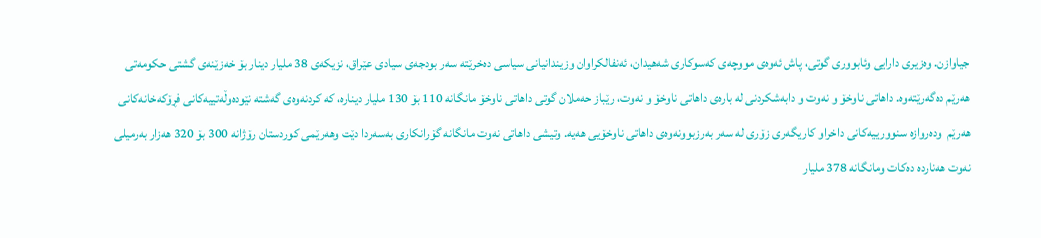جیاوازن. وه‌زیری دارایی وئابووری گوتی، پاش ئه‌وه‌ی مووچه‌ى كه‌سوكارى شه‌هیدان، ئه‌نفالكراوان وزیندانیانى سیاسى ده‌خرێته‌ سه‌ر بودجه‌ى سیادى عێراق، نزیكه‌ی 38 ملیار دینار بۆ خه‌زێنه‌ی گشتی حكومه‌تی هه‌رێم ده‌گه‌رێته‌وه. داهاتی ناوخۆ و نه‌وت و دابەشکردنی له باره‌ی داهاتی ناوخۆ و نه‌وت، رێباز حه‌ملان گوتی داهاتى ناوخۆ مانگانه 110 بۆ 130 ملیار دیناره‌‌، كه‌ كردنه‌وه‌ی گه‌شته نێوده‌وڵه‌تییه‌كانی فڕۆكه‌خانه‌كانی هه‌رێم  وده‌روازه‌ سنوورییه‌كانی داخراو كاریگه‌رى زۆرى له‌ سه‌ر به‌رزبوونه‌وه‌ی داهاتی ناوخۆیی هه‌یه‌. وتیشی داهاتی نه‌وت مانگانه گۆرانكاری به‌سه‌ردا دێت وهه‌رێمی كوردستان رۆژانه 300 بۆ 320 هه‌زار به‌رمیلی نه‌وت هه‌نارده‌ ده‌كات ومانگانه 378 ملیار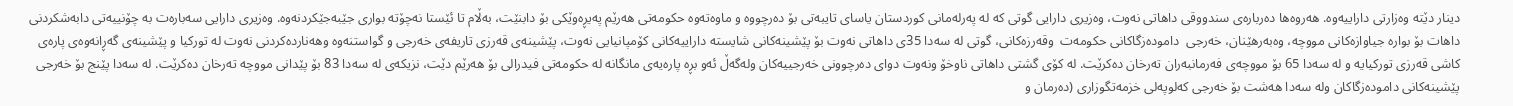دینار دێته‌ وه‌زارتی داراییه‌وه‌. هەروەها ده‌رباره‌ی سندووقی داهاتی نه‌وت، وه‌زیری دارایی گوتی کە له ‌په‌رله‌مانی كوردستان یاساى تایبه‌تى بۆ ده‌رچووه‌ و ماوه‌ته‌وه‌ حكومه‌تى هه‌رێم په‌یڕه‌وێكى بۆ دابنێت، به‌ڵام تا ئێستا نه‌چۆته‌ بوارى جێبه‌جێكردنه‌وه‌. وه‌زیری دارایی سه‌باره‌ت به‌ چۆنییه‌تی دابه‌شكردنی داهات بۆ بواره‌ جیاوازه‌كانی مووچه، وه‌به‌رهێنان، خه‌رجى  داموده‌زگاكانى حكومه‌ت  وقه‌رزه‌كانی، گوتی له‌ سه‌دا 35ی داهاتی نەوت بۆ پێشینەكانی شایستە داراییەكانی كۆمپانیایی نەوت، پێشینەی قەرزی تاریفەی خەرجی و گواستنەوە وهەناردەكردنی نەوت لە توركیا و پێشینەی گەڕانەوەی پارەی كاشی قەرزی توركیایه‌ و له‌ سه‌دا 65 بۆ مووچه‌ی فه‌رمانبه‌ران ته‌رخان ده‌كرێت. لە كۆی گشتی داهاتی ناوخۆ ونەوت دوای ده‌رچوونی خەرجییه‌كان وله‌گه‌ڵ ئه‌و بڕه‌ پارەیه‌ی مانگانە له‌ حكومەتی فیدرالی بۆ هه‌رێم‌ دێت، نزیكەی له‌ سه‌دا 83 بۆ پێدانی مووچە ته‌رخان ده‌كرێت. له‌ سه‌دا پێنج بۆ خه‌رجی پێشینه‌كانی داموده‌زگاكان وله‌ سه‌دا هه‌شت بۆ خه‌رجی كه‌لوپه‌لی خزمه‌تگوزاری (دەرمان و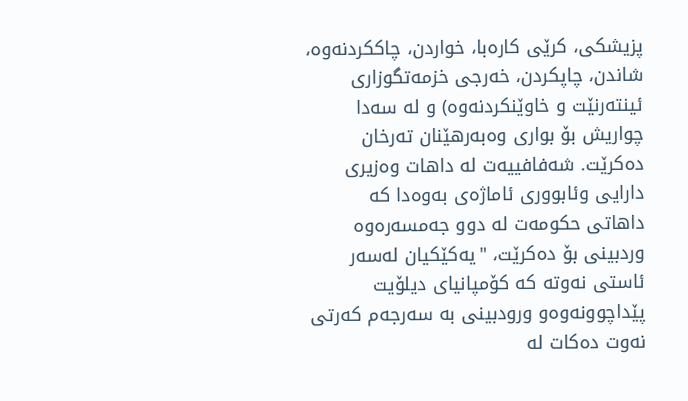پزیشكی، كرێی كارەبا، خواردن، چاككردنەوە، شاندن، چاپكردن، خەرجی خزمەتگوزاری ئینتەرنێت و خاوێنكردنەوە) و له‌ سه‌دا چواریش بۆ بواری وه‌به‌رهێنان ته‌رخان ده‌كرێت. شه‌فافییه‌ت له‌ داهات وه‌زیری دارایی وئابووری ئاماژه‌ی به‌وه‌دا كه‌ داهاتی حكومه‌ت له دوو جه‌مسه‌ره‌وه‌‌ وردبینی بۆ ده‌كرێت، "یه‌كێكیان له‌سه‌ر ئاستى نه‌وته كه كۆمپانیاى دیلۆیت پێداچوونه‌وه‌و ورودبینى به‌ سه‌رجه‌م كه‌رتی نه‌وت ده‌كات له‌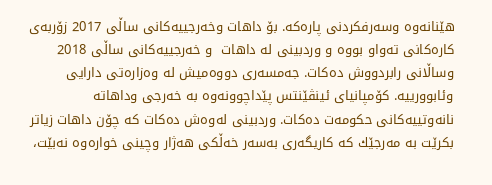هێنانه‌وه‌ وسه‌رفكردنى پاره‌كه. بۆ داهات وخه‌رجییه‌كانی ساڵى 2017 زۆربه‌ى كاره‌كانی ته‌واو بووه‌ و وردبینى له‌ داهات  و خه‌رجییه‌كانی ساڵى 2018 وساڵانى رابردووش ده‌كات. جه‌مسه‌رى دووه‌میش له‌ وه‌زاره‌تى دارایى وئابوورییه. كۆمپانیاى ئینڤێنتس پێداچوونه‌وه‌ به‌ خه‌رجى وداهاته نانه‌وتییه‌كانی حكومه‌ت ده‌كات‌. وردبینى له‌وه‌ش ده‌كات كه چۆن داهات زیاتر بكرێت به‌ مه‌رجێك كه‌ كاریگه‌رى به‌سه‌ر خه‌ڵكى هه‌ژار وچینى خواره‌وه نه‌بێت‌،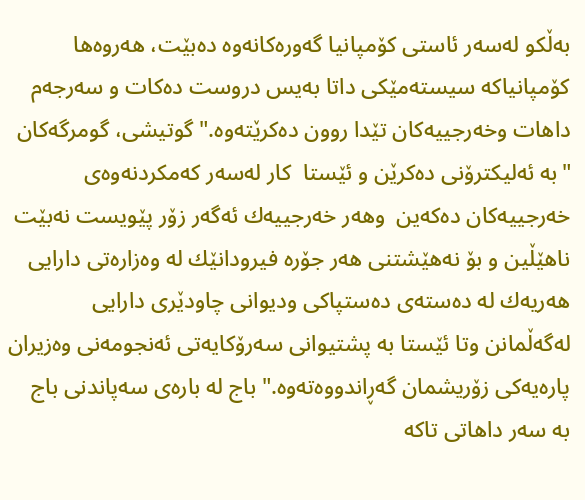به‌ڵكو له‌سه‌ر ئاستى كۆمپانیا گه‌وره‌كانه‌وه‌ ده‌بێت، هه‌روه‌ها كۆمپانیاكه‌ سیسته‌مێكى داتا به‌یس دروست ده‌كات و سه‌رجه‌م داهات وخه‌رجییه‌كان تێدا روون ده‌كرێته‌وه‌." گوتیشی، گومرگه‌كان "به‌ ئه‌لیكترۆنى ده‌كرێن و ئێستا  كار له‌سه‌ر كه‌مكردنه‌وه‌ی خه‌رجییه‌كان ده‌كه‌ین  وهه‌ر خه‌رجییه‌ك ئه‌گه‌ر زۆر پێویست نه‌بێت ناهێڵین و بۆ نه‌هێشتنی هه‌ر جۆره‌ فیرودانێك له‌ وه‌زاره‌تی دارایی هه‌ریه‌ك له‌ ده‌سته‌ى ده‌ستپاكى ودیوانى چاودێرى دارایى له‌گه‌ڵمانن وتا ئێستا به‌ پشتیوانى سه‌رۆكایه‌تى ئه‌نجومه‌نى وه‌زیران پاره‌یه‌كی زۆریشمان گه‌ڕاندووه‌ته‌وه." باج له‌ باره‌ی سه‌پاندنى باج به‌ ‌سه‌ر داهاتى تاكه‌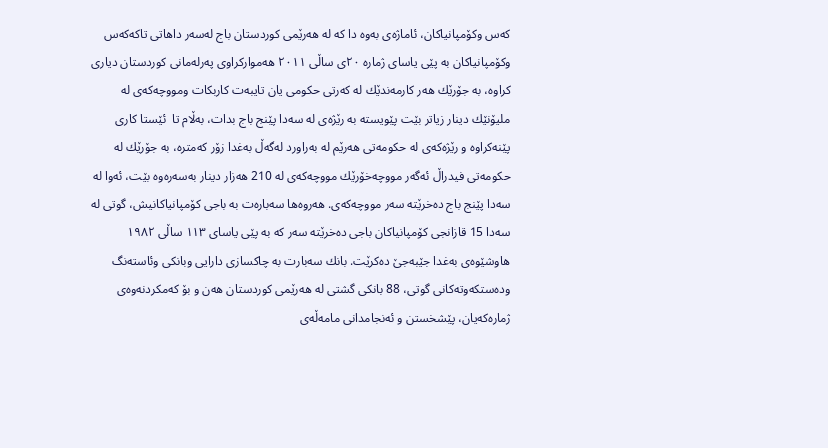كه‌س وكۆمپانیاكان، ئاماژه‌ی به‌وه‌ دا کە له‌ هه‌رێمی كوردستان باج له‌سه‌ر داهاتی تاكه‌كه‌س وكۆمپانیاكان به‌ پێی یاسای ژماره‌ ٢٠ی ساڵی ٢٠١١ هه‌مواركراوی په‌رله‌مانی كوردستان دیاری كراوه‌، به‌ جۆرێك هه‌ر كارمه‌ندێك له‌ كه‌رتی حكومی یان تایبه‌ت كاربكات ومووچه‌كه‌ی له‌ ملیۆنێك دینار زیاتر بێت پێویسته‌ به‌ رێژه‌ی له سه‌دا پێنج‌ باج بدات، به‌ڵام تا  ئێستا كارى پێنه‌كراوه‌ و رێژه‌كه‌ی‌ له‌ حكومه‌تی هه‌رێم له‌ به‌راورد له‌گه‌ڵ به‌غدا زۆر كه‌متره، به‌ جۆرێك له‌ حكومه‌تى فیدراڵ ئه‌گه‌ر مووچه‌خۆرێك مووچه‌كه‌ى له‌ 210 هه‌زار دینار به‌سه‌ره‌وه‌ بێت، ئه‌وا له‌ سه‌دا پێنج باج ده‌خرێته‌ سه‌ر مووچه‌كه‌ی. هه‌روه‌ها سه‌باره‌ت به‌ باجی كۆمپانیاكانیش، گوتی له‌ سه‌دا 15 قازانجی كۆمپانیاكان باجی ده‌خرێته سه‌ر كه به پێی یاسای ١١٣ ساڵی ١٩٨٢ هاوشێوه‌ی به‌غدا جێبه‌جێ ده‌كرێت. بانك سه‌بارت به چاکسازی دارایی وبانكی وئاسته‌نگ وده‌ستكه‌وته‌كانی گوتی، 88 بانكی گشتی له‌ هه‌رێمی كوردستان هه‌ن و بۆ كه‌مكردنه‌وه‌ی ژماره‌كه‌یان، پێشخستن و ئه‌نجامدانی مامه‌ڵه‌ی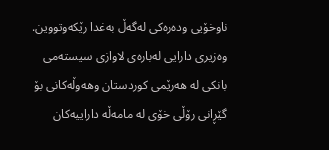ناوخۆیی وده‌ره‌كی له‌گه‌ڵ به‌غدا رێكه‌وتووین. وه‌زیری دارایی له‌باره‌ی لاوازی سیسته‌می بانكی له‌ هه‌رێمی كوردستان وهه‌وڵه‌كانی بۆ گێڕانی رۆڵی خۆی له‌ مامه‌ڵه‌ داراییه‌كان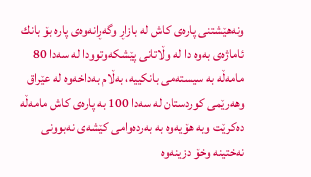ونه‌هێشتنى پاره‌ى كاش له‌ بازاڕ وگه‌ڕانه‌وه‌ى پاره‌ بۆ بانك  ئاماژه‌ی به‌وه‌ دا له‌ وڵاتانی پێشکەوتوودا له‌ سه‌دا 80  مامه‌ڵه‌ به‌ سیسته‌مى بانكییه‌، به‌ڵام به‌داخه‌وه‌ له‌ عێراق وهه‌رێمى كوردستان له‌ سه‌دا 100 به‌ پاره‌ى كاش مامه‌ڵه‌ ده‌كرێت وبه‌ هۆیه‌وه‌ به‌ به‌رده‌وامی كێشه‌ی نه‌بوونی نه‌ختینه وخۆ دزینه‌وه‌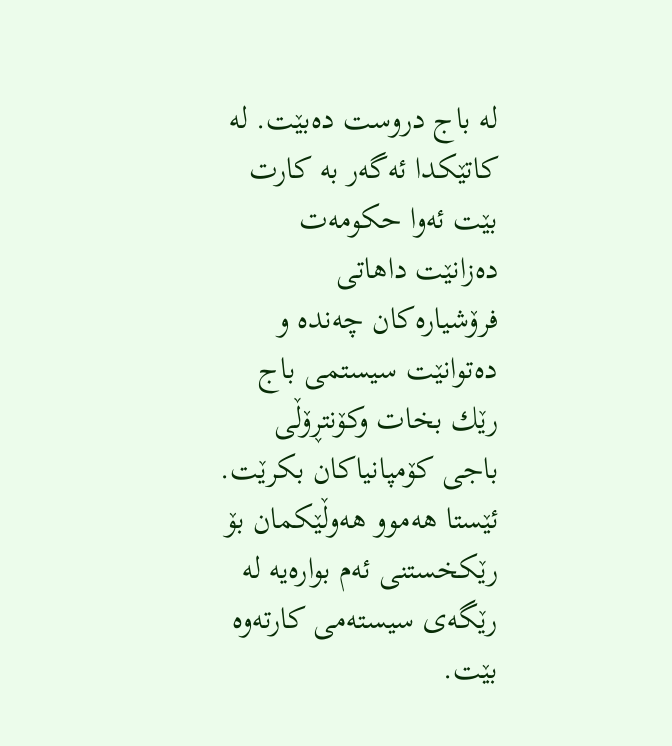له‌ باج دروست ده‌بێت. له‌ كاتێكدا ئه‌گه‌ر به‌ كارت بێت ئه‌وا حكومه‌ت ده‌زانێت داهاتى فرۆشیاره‌كان چه‌نده‌ و ده‌توانێت سیستمى باج رێك بخات وكۆنتڕۆڵی باجى كۆمپانیاكان بكرێت. ئێستا هه‌موو هه‌وڵێكمان بۆ رێكخستنی ئه‌م بواره‌یه‌‌ له‌ رێگه‌ى سیسته‌مى كارته‌وه‌ بێت.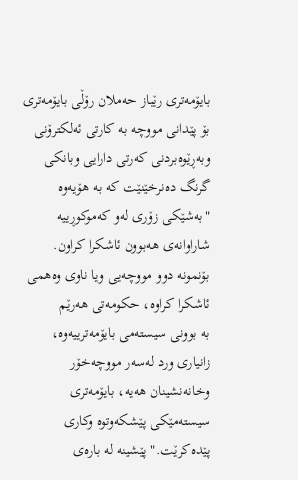بایۆمه‌تری رێباز حه‌ملان رۆڵی بایۆمه‌تری بۆ پێدانى مووچه‌ به‌ كارتى ئه‌لكترۆنى وبه‌ڕێوه‌بردنى كه‌رتى دارایى وبانكى گرنگ ده‌نرخێنێت كه به‌ هۆیه‌وه‌ "به‌شێكى زۆری له‌و كه‌موكوڕییه‌ شاراوانه‌ى هه‌بوون‌ ئاشكرا كراون. بۆنمونه‌ دوو مووچه‌یى ویا ناوى وه‌همى ئاشكرا كراوه‌، حكومه‌تى هه‌رێم به ‌بوونی سیسته‌می بایۆمه‌ترییه‌وه‌، زانیارى ورد له‌سه‌ر مووچه‌خۆر وخانه‌نشینان هه‌یه‌، بایۆمه‌ترى سیسته‌مێكى پێشكه‌وتوه‌ وكارى پێده‌كرێت." پێشینه‌ له‌ باره‌ی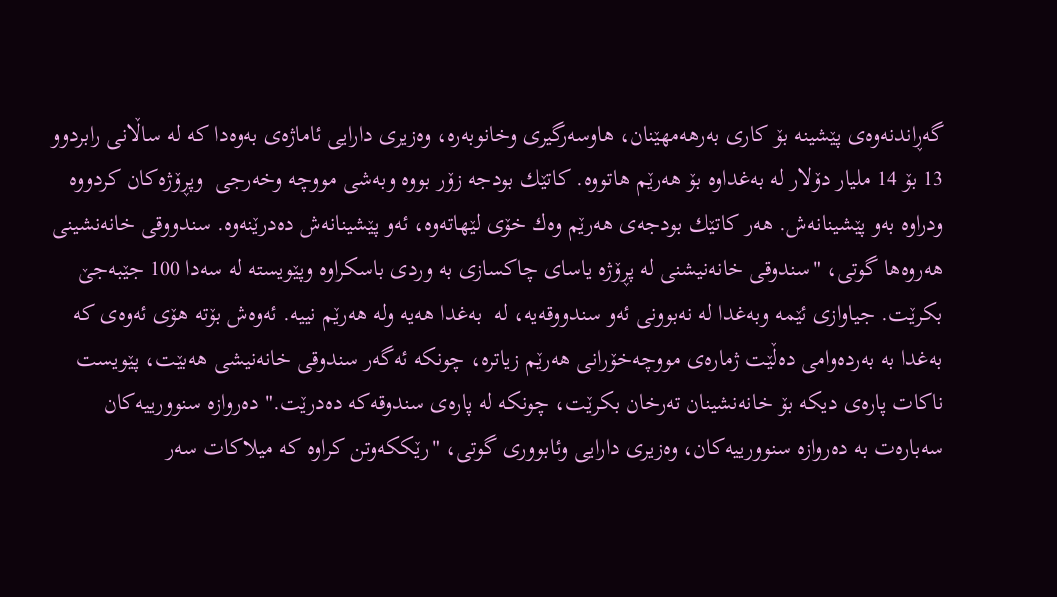گه‌ڕاندنه‌وه‌ی پێشینه‌ بۆ كارى به‌رهه‌مهێنان، هاوسه‌رگیرى وخانوبه‌ره‌، وه‌زیری دارایی ئاماژه‌ی به‌وه‌دا كه له‌ ساڵانى رابردوو 13 بۆ 14 ملیار دۆلار له‌ به‌غداوه‌ بۆ هه‌رێم هاتووه‌. كاتێك بودجه‌ زۆر بووه‌ وبه‌شى مووچه‌ وخه‌رجى  وپڕۆژه‌كان‌ كردووه‌ ودراوه‌ به‌و پێشینانه‌ش. هه‌ر كاتێك بودجه‌ى هه‌رێم وه‌ك خۆى لێهاته‌وه‌، ئه‌و پێشینانه‌ش ده‌درێنه‌وه‌. سندووقی خانه‌نشینی هەروەها گوتی، "سندوقى خانه‌نیشنى له‌ پڕۆژه‌ یاساى چاكسازى به‌ وردى باسكراوه‌ وپێویسته له‌ سه‌دا 100 جێبه‌جێ بكرێت. جیاوازى ئێمه‌ وبه‌غدا له‌ نه‌بوونى ئه‌و سندووقه‌یه‌، له‌  به‌غدا هه‌یه‌ وله‌ هه‌رێم نییه‌. ئه‌وه‌ش بۆته‌ هۆی ئه‌وه‌ی كه‌ به‌غدا به‌ به‌رده‌وامی ده‌ڵێت ژماره‌ى مووچه‌خۆرانى هه‌رێم زیاتره‌، چونكه‌ ئه‌گه‌ر سندوقى خانه‌نیشى هه‌بێت، پێویست ناكات پاره‌ى دیكه‌ بۆ خانه‌نشینان ته‌رخان بكرێت، چونکە له‌ پاره‌ى سندوقه‌كه‌ ده‌درێت." ده‌روازه‌ سنوورییه‌كان سه‌باره‌ت به‌ ده‌روازه‌ سنوورییه‌كان، وەزیری دارایی وئابووری گوتی، "رێككه‌وتن كراوه‌ كه‌ میلاكات ‌سه‌ر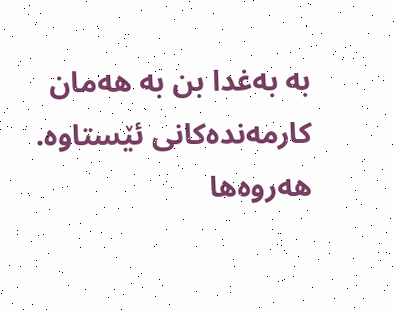به‌ به‌غدا بن به‌ هه‌مان كارمه‌نده‌كانی ئێستاوه‌. هه‌روه‌ها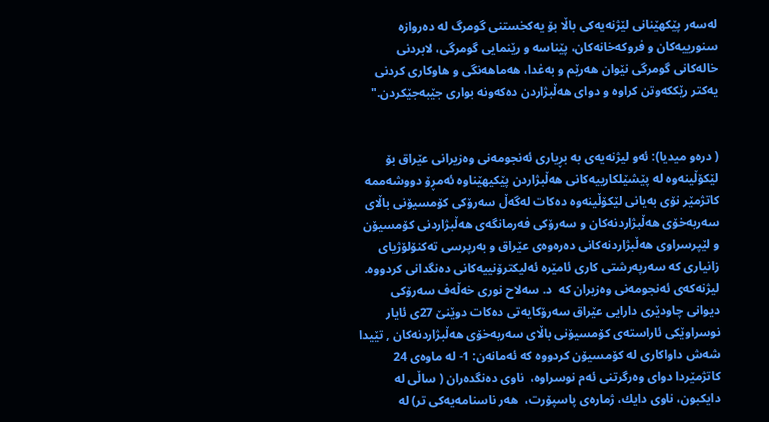له‌سه‌ر پێكهێنانی لێژنه‌یه‌كی باڵا بۆ یه‌كخستنی گومرگ له‌ ده‌روازه‌ سنورییه‌كان و فروكه‌خانه‌كان، پێناسه‌ و رێنمایی گومرگی، لابردنی خاله‌كانی گومرگی نێوان هه‌رێم و به‌غدا، هه‌ماهه‌نگی و هاوكاری كردنی یه‌كتر رێككه‌وتن كراوه و دواى هه‌ڵبژاردن ده‌كه‌ونه‌ بواری جێبه‌جێكردن."


( درەو میدیا): ئەو لیژنەیەی بە بڕیاری ئەنجومەنی وەزیرانی عێراق بۆ لێكۆڵینەوە لە پێشێلكارییەكانی هەڵبژاردن پێكیهێناوە ئەمڕۆ دووشەممە كاتژمێر نۆی بەیانی لێكۆڵینەوە دەكات لەگەڵ سەرۆكی كۆمسیۆنی باڵای سەربەخۆی هەڵبژاردنەكان و سەرۆكی فەرمانگەی هەڵبژاردنی كۆمسیۆن و لێپرسراوی هەڵبژاردنەكانی دەرەوەی عێراق و بەرپرسی تەكنۆلۆژیای زانیاری كە سەرپەرشتی كاری ئامێرە ئەلیكترۆنییەكانی دەنگدانی كردووە. لیژنەكەی ئەنجومەنی وەزیران كە  د. سەلاح نوری خەڵەف سەرۆكی دیوانی چاودێری دارایی عێراق سەرۆكایەتی دەكات دوێنێ‌ 27ی ئایار نوسراوێكی ئاراستەی كۆمسیۆنی باڵای سەربەخۆی هەڵبژاردنەكان , تێیدا شەش داواكاری لە كۆمسیۆن كردووە كە ئەمانەن: 1- لە ماوەی 24 كاتژمێردا دوای وەرگرتنی ئەم نوسراوە،  ناوی دەنگدەران ( ساڵی لە دایكبون، ناوی دایك، ژمارەی پاسپۆرت،  هەر ناسنامەیەكی تر) لە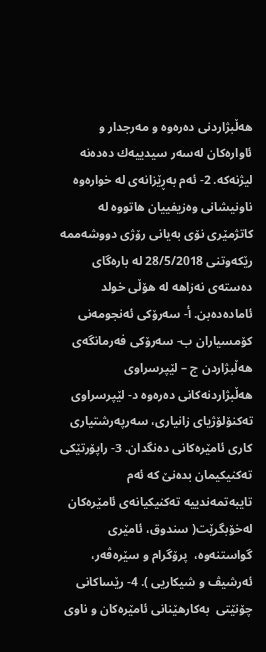هەڵبژاردنی دەرەوە و مەرجدار و ئاوارەكان لەسەر سیدییەك دەدەنە لیژنەكە. 2- ئەم بەڕێزانەی لە خوارەوە ناونیشانی وەزیفییان هاتووە لە كاتژمێری نۆی بەیانی رۆژی دووشەممە رێكەوتنی 28/5/2018 لە بارەگای دەستەی نەزاهە لە هۆڵی خولد ئامادەدەبن. أ- سەرۆكی ئەنجومەنی كۆمسیاران ب- سەرۆكی فەرمانگەی هەڵبژاردن ج – لێپرسراوی هەڵبژاردنەكانی دەرەوە د- لێپرسراوی تەكنۆلۆژیای زانیاری، سەرپەرشتیاری كاری ئامێرەكانی دەنگدان. 3- راپۆرتێكی تەكنیكیمان بدەنێ‌ كە ئەم تایبەتمەندییە تەكنیكیانەی ئامێرەكان لەخۆبگرێت( سندوق، ئامێری گواستنەوە،  پرۆگرام و سێرەڤەر، ئەرشیڤ و شیكاریی ). 4- رێساكانی چۆنێتی  بەكارهێنانی ئامێرەكان و ناوی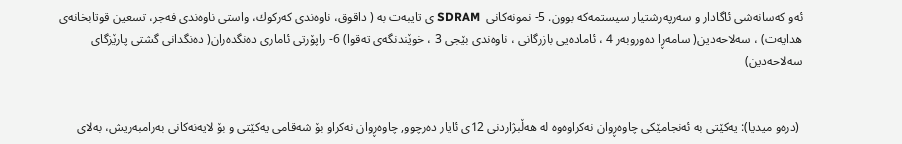ئەو كەسانەشی ئاگادار و سەرپەرشتیار سیستمەكە بوون. 5- نمونەكانی  SDRAM ی تایبەت بە ( داقوق، ناوەندی كەركوك، واستی ناوەندی فەجر، تسعین قوتابخانەی هدایەت) ، سەلاحەدین( سامەڕا دەوروبەر 4 ، ئامادەیی بازرگانی ، ناوەندی بێجی 3 ، خوێندنگەی تەقوا) 6- راپۆرتی ئاماری دەنگدەران( دەنگدانی گشتی پارێزگای سەلاحەدین)


 (درەو میدیا): یەكێتی بە ئەنجامێكی چاوەڕوان نەكراوەوە لە هەڵبژاردنی 12ی ئایار دەرچوو, چاوەڕوان نەكراو بۆ شەقامی یەكێتی و بۆ لایەنەكانی بەرامبەریش، بەلای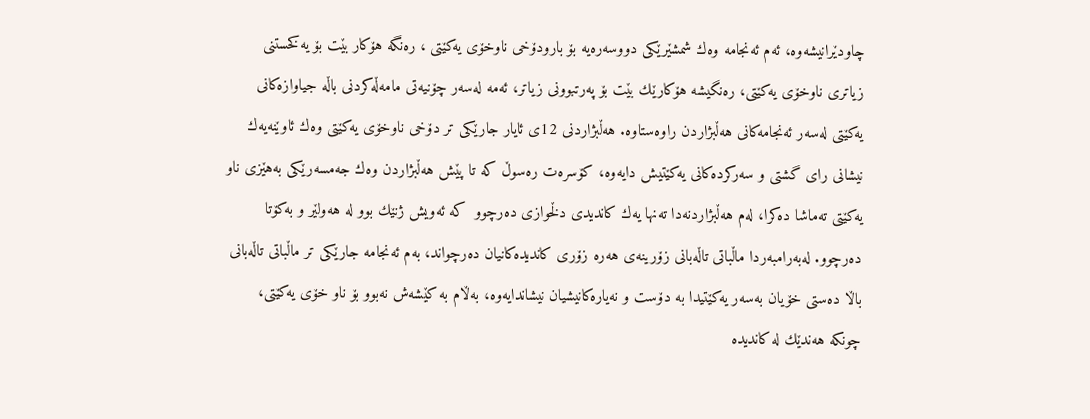چاودێرانیشەوە، ئەم ئەنجامە وەك شمشێرێكی دووسەرەیە بۆ بارودۆخی ناوخۆی یەكێتی ، رەنگە هۆكار بێت بۆ یەكخستنی زیاتری ناوخۆی یەكێتی، رەنگیشە هۆكارێك بێت بۆ پەرتبوونی زیاتر، ئەمە لەسەر چۆنیەتی مامەڵەكردنی باڵە جیاوازەكانی یەكێتی لەسەر ئەنجامەكانی هەڵبژاردن راوەستاوە. هەڵبژاردنی 12ی ئایار جارێكی تر دۆخی ناوخۆی یەكێتی وەك ئاوێنەیەك نیشانی رای گشتی و سەركردەكانی یەكێتیش دایەوە، كۆسرەت رەسوڵ كە تا پێش هەڵبژاردن وەك جەمسەرێكی بەهێزی ناو یەكێتی تەماشا دەكرا، لەم هەڵبژاردنەدا تەنها یەك كاندیدی دڵخوازی دەرچوو  كە ئەویش ژنێك بوو لە هەولێر و بەكۆتا دەرچوو. لەبەرامبەردا ماڵباتی تاڵەبانی زۆرینەی هەرە زۆری كاندیدەكانیان دەرچواند، بەم ئەنجامە جارێكی تر ماڵباتی تاڵەبانی باڵا دەستی خۆیان بەسەر یەكێتیدا بە دۆست و نەیارەكانیشیان نیشاندایەوە، بەڵام بە كێشەش نەبوو بۆ ناو خۆی یەكێتی، چونكە هەندێك لە كاندیدە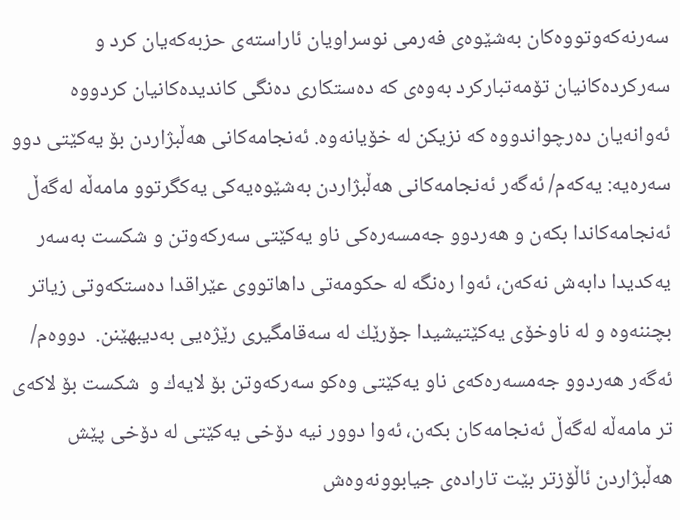سەرنەكەوتووەكان بەشێوەی فەرمی نوسراویان ئاراستەی حزبەكەیان كرد و سەركردەكانیان تۆمەتباركرد بەوەی كە دەستكاری دەنگی كاندیدەكانیان كردووە ئەوانەیان دەرچواندووە كە نزیكن لە خۆیانەوە. ئەنجامەكانی هەڵبژاردن بۆ یەكێتی دوو سەرەیە: یەكەم/ ئەگەر ئەنجامەكانی هەڵبژاردن بەشێوەیەكی یەكگرتوو مامەڵە لەگەڵ ئەنجامەكاندا بكەن و هەردوو جەمسەرەكی ناو یەكێتی سەركەوتن و شكست بەسەر یەكدیدا دابەش نەكەن، ئەوا رەنگە لە حكومەتی داهاتووی عێراقدا دەستكەوتی زیاتر بچننەوە و لە ناوخۆی یەكێتیشیدا جۆرێك لە سەقامگیری رێژەیی بەدیبهێنن.  دووەم/ ئەگەر هەردوو جەمسەرەكەی ناو یەكێتی وەكو سەركەوتن بۆ لایەك و  شكست بۆ لاكەی تر مامەڵە لەگەڵ ئەنجامەكان بكەن، ئەوا دوور نیە دۆخی یەكێتی لە دۆخی پێش هەڵبژاردن ئاڵۆزتر بێت تارادەی جیابوونەوەش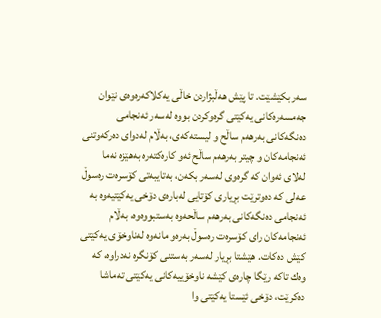سەربكێشێت. تا پێش هەڵبژاردن خاڵی یەكلاكەرەوەی نێوان جەمسەرەكانی یەكێتی گرەوكردن بووە لەسەر ئەنجامی دەنگەكانی بەرهەم ساڵح و لیستەكەی، بەڵام لەدوای دەركەوتنی ئەنجامەكان و چیتر بەرهەم ساڵح ئەو كارەكتەرە بەهێزە نەما لەلای ئەوان كە گرەوی لەسەر بكەن، بەتایبەتی كۆسرەت رەسوڵ عەلی كە دەوترێت بڕیاری كۆتایی لەبارەی دۆخی یەكێتیەوە بە ئەنجامی دەنگەكانی بەرهەم ساڵحەوە بەستبووەوە، بەڵام ئەنجامەكان رای كۆسرەت رەسوڵ بەرەو مانەوە لەناوخۆی یەكێتی كێش دەكات. هێشتا بڕیار لەسەر بەستنی كۆنگرە نەدراوە، كە وەك تاكە رێگا چارەی كێشە ناوخۆییەكانی یەكێتی تەماشا دەكرێت، دۆخی ئێستا یەكێتی وا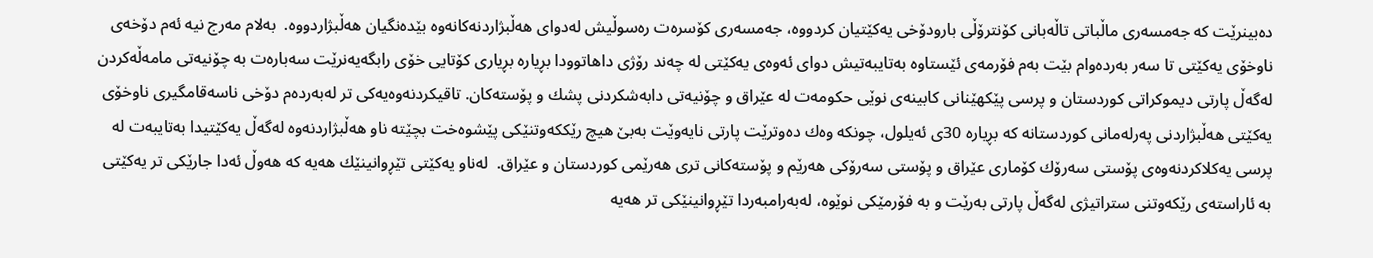دەبینرێت كە جەمسەری ماڵباتی تاڵەبانی كۆنترۆڵی بارودۆخی یەكێتیان كردووە، جەمسەری كۆسرەت رەسوڵیش لەدوای هەڵبژاردنەكانەوە بێدەنگیان هەڵبژاردووە.  بەلام مەرج نیە ئەم دۆخەی ناوخۆی یەكێتی تا سەر بەردەوام بێت بەم فۆرمەی ئێستاوە بەتایبەتیش دوای ئەوەی یەكێتی لە چەند رۆژی داهاتوودا بڕیارە بڕیاری كۆتایی خۆی رابگەیەنرێت سەبارەت بە چۆنیەتی مامەڵەكردن لەگەڵ پارتی دیموكراتی كوردستان و پرسی پێكهێنانی كابینەی نوێی حكومەت لە عێراق و چۆنیەتی دابەشكردنی پشك و پۆستەكان. تاقیكردنەوەیەكی تر لەبەردەم دۆخی ناسەقامگیری ناوخۆی یەكێتی هەڵبژاردنی پەرلەمانی كوردستانە كە بڕیارە 30ی ئەیلول، چونكە وەك دەوترێت پارتی نایەوێت بەبێ هیچ رێككەوتنێكی پێشوەخت بچێتە ناو هەڵبژاردنەوە لەگەڵ یەكێتیدا بەتایبەت لە پرسی یەكلاكردنەوەی پۆستی سەرۆك كۆماری عێراق و پۆستی سەرۆكی هەرێم و پۆستەكانی تری هەرێمی كوردستان و عێراق.  لەناو یەكێتی تێڕوانینێك هەیە كە هەوڵ ئەدا جارێكی تر یەكێتی بە ئاراستەی رێكەوتنی ستراتیژی لەگەڵ پارتی بەرێت و بە فۆرمێكی نوێوە، لەبەرامبەردا تێڕوانینێكی تر هەیە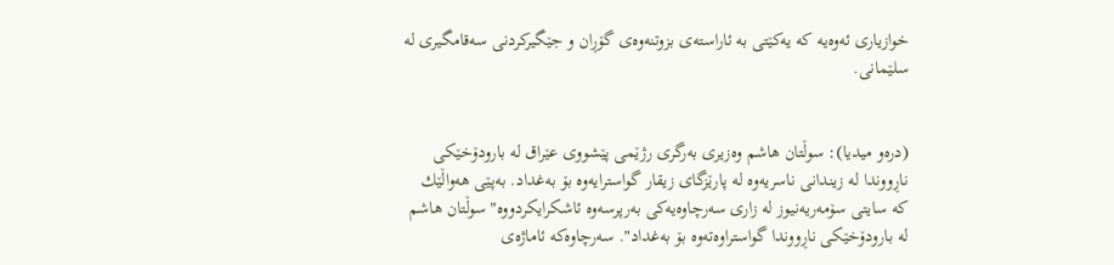خوازیاری ئەوەیە كە یەكێتی بە ئاراستەی بزوتنەوەی گۆڕان و جێگیركردنی سەقامگیری لە سلێمانی.


(درەو میدیا): سوڵتان هاشم وەزیری بەرگری رژێمی پێشووی عێراق لە بارودۆخێكی ناڕووندا لە زیندانی ناسریەوە لە پارێزگای زیقار گواسترایەوە بۆ بەغداد. بەپێی هەواڵێك كە سایتی سۆمەریەنیوز لە زاری سەرچاوەیەكی بەرپرسەوە ئاشكرایكردووە" سوڵتان هاشم لە بارودۆخێكی ناڕووندا گواستراوەتەوە بۆ بەغداد". سەرچاوەكە ئاماژەی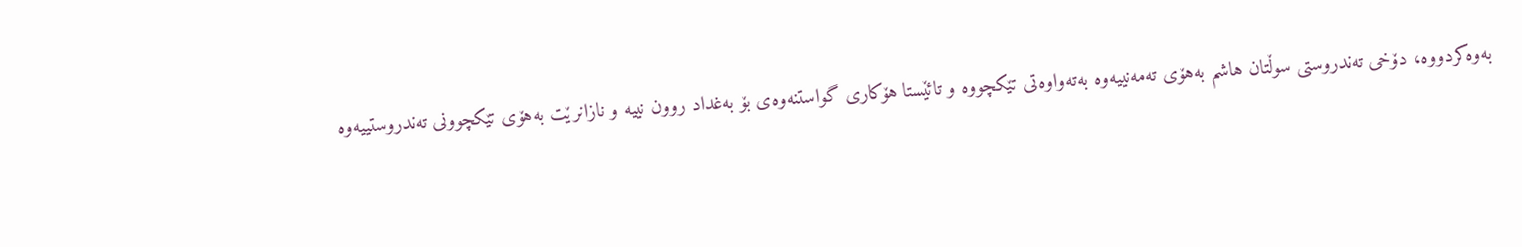بەوەكردووە، دۆخی تەندروستی سوڵتان هاشم بەهۆی تەمەنییەوە بەتەواوەتی تێكچووە و تائێستا هۆكاری گواستنەوەی بۆ بەغداد روون نییە و نازانرێت بەهۆی تێكچوونی تەندروستییەوە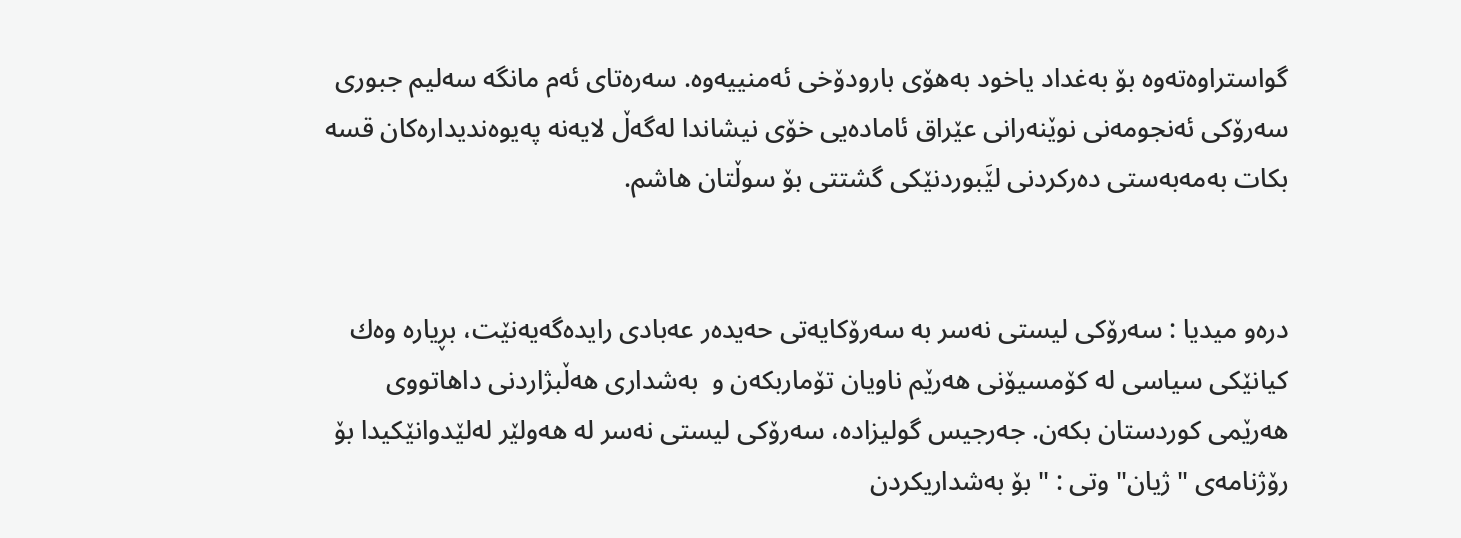گواستراوەتەوە بۆ بەغداد یاخود بەهۆی بارودۆخی ئەمنییەوە. سەرەتای ئەم مانگە سەلیم جبوری سەرۆكی ئەنجومەنی نوێنەرانی عێراق ئامادەیی خۆی نیشاندا لەگەڵ لایەنە پەیوەندیدارەكان قسە بكات بەمەبەستی دەركردنی لێَبوردنێكی گشتتی بۆ سوڵتان هاشم.


درەو میدیا : سەرۆكی لیستی نەسر بە سەرۆكایەتی حەیدەر عەبادی رایدەگەیەنێت، بڕیارە وەك كیانێكی سیاسی لە كۆمسیۆنی هەرێم ناویان تۆماربكەن و  بەشداری هەڵبژاردنی داهاتووی هەرێمی كوردستان بكەن. جەرجیس گولیزادە، سەرۆكی لیستی نەسر لە هەولێر لەلێدوانێكیدا بۆ رۆژنامەی " ژیان" وتی : " بۆ بەشداریكردن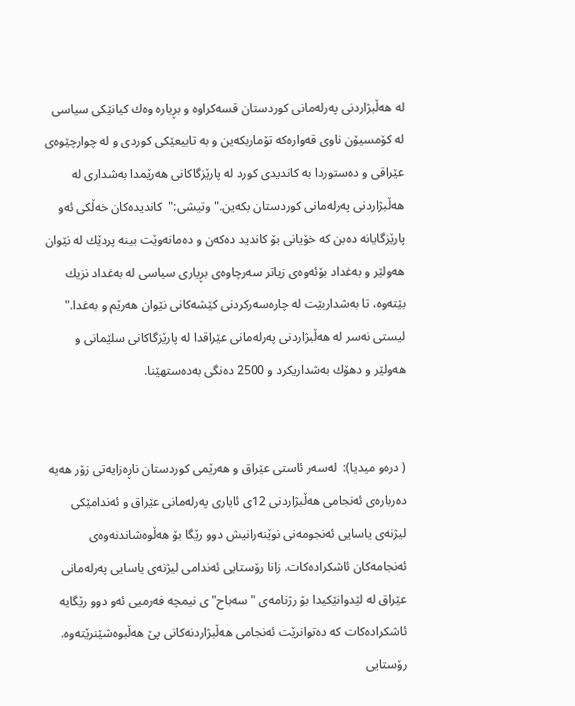لە هەڵبژاردنی پەرلەمانی كوردستان قسەكراوە و بڕیارە وەك كیانێكی سیاسی لە كۆمسیۆن ناوی قەوارەكە تۆماربكەین و بە تابیعێكی كوردی و لە چوارچێوەی عێراقی و دەستوردا بە كاندیدی كورد لە پارێزگاكانی هەرێمدا بەشداری لە هەڵبژاردنی پەرلەمانی كوردستان بكەین." وتیشی:"  كاندیدەكان خەڵكی ئەو پارێزگایانە دەبن كە خۆیانی بۆ كاندید دەكەن و دەمانەوێت بینە پردێك لە نێوان هەولێر و بەغداد بۆئەوەی زیاتر سەرچاوەی بڕیاری سیاسی لە بەغداد نزیك بێتەوە، تا بەشداربێت لە چارەسەركردنی كێشەكانی نێوان هەرێم و بەغدا." لیستی نەسر لە هەڵبژاردنی پەرلەمانی عێراقدا لە پارێزگاكانی سلێمانی و هەولێر و دهۆك بەشداریكرد و 2500 دەنگی بەدەستهێنا.


( درەو میدیا):  لەسەر ئاستی عێراق و هەرێمی كوردستان ناڕەزایەتی زۆر هەیە دەربارەی ئەنجامی هەڵبژاردنی 12ی ئایاری پەرلەمانی عێراق و ئەندامێكی لیژنەی یاسایی ئەنجومەنی نوێنەرانیش دوو رێگا بۆ هەڵوەشاندنەوەی ئەنجامەكان ئاشكرادەكات. زانا رۆستایی ئەندامی لیژنەی یاسایی پەرلەمانی عێراق لە لێدوانێكیدا بۆ رژنامەی " سەباح"ی نیمچە فەرمیی ئەو دوو رێگایە ئاشكرادەكات كە دەتوانرێت ئەنجامی هەڵبژاردنەكانی پێ هەڵبوەشێنرێتەوە. رۆستایی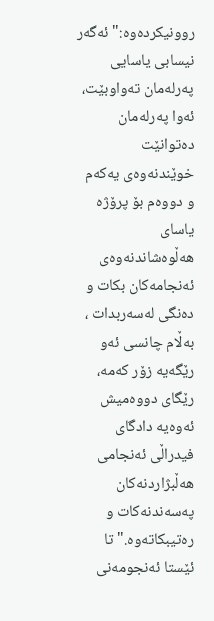روونیكردەوە:" ئەگەر نیسابی یاسایی پەرلەمان تەواوبێت، ئەوا پەرلەمان دەتوانێت خوێندنەوەی یەكەم و دووەم بۆ پرۆژە یاسای هەڵوەشاندنەوەی ئەنجامەكان بكات و دەنگی لەسەربدات ، بەڵام چانسی ئەو رێگەیە زۆر كەمە، رێگای دووەمیش ئەوەیە دادگای فیدراڵی ئەنجامی هەڵبژاردنەكان پەسەندنەكات و رەتیبكاتەوە." تا ئێستا ئەنجومەنی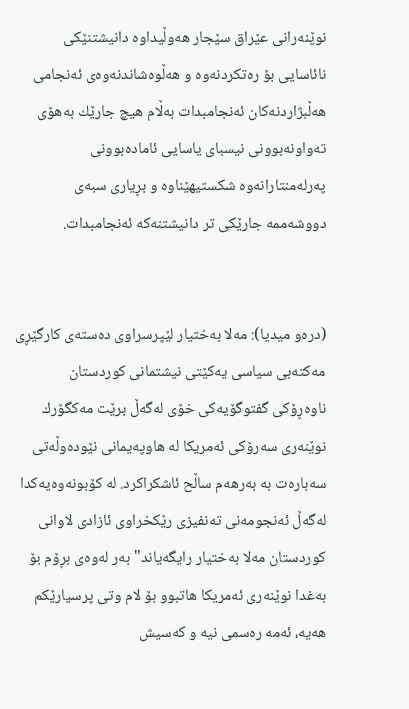نوێنەرانی عێراق سێجار هەوڵیداوە دانیشتنێكی نائاسایی بۆ رەتكردنەوە و هەڵوەشاندنەوەی ئەنجامی هەڵبژاردنەكان ئەنجامبدات بەڵام هیچ جارێك بەهۆی تەواونەبوونی نیسبای یاسایی ئامادەبوونی پەرلەمنتارانەوە شكستیهێناوە و بڕیاری سبەی دووشەممە جارێكی تر دانیشتنەكە ئەنجامبدات.


(درەو میدیا): مەلا بەختیار لێپرسراوی دەستەی كارگێڕی مەكتەبی سیاسی یەكێتی نیشتمانی كوردستان ناوەڕۆكی گفتوگۆیەكی خۆی لەگەڵ برێت مەكگۆرك نوێنەری سەرۆكی ئەمریكا لە هاوپەیمانی نێودەوڵەتی سەبارەت بە بەرهەم ساڵح ئاشكراكرد. لە كۆبونەوەیەكدا لەگەڵ ئەنجومەنی تەنفیزی رێكخراوی ئازادی لاوانی كوردستان مەلا بەختیار رایگەیاند" بەر لەوەی بڕۆم بۆ بەغدا نوێنەری ئەمریكا هاتبوو بۆ لام وتی پرسیارێكم هەیە، ئەمە رەسمی نیە و كەسیش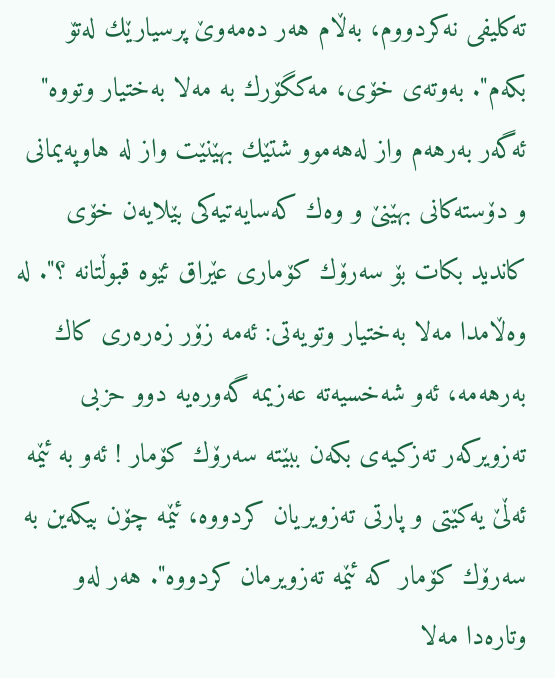تەكلیفی نەكردووم، بەڵام هەر دەمەوێ پرسیارێك لەتۆ بكەم". بەوتەی خۆی، مەكگۆرك بە مەلا بەختیار وتووە" ئەگەر بەرهەم واز لەهەموو شتێك بهێنێت واز لە هاوپەیمانی و دۆستەكانی بهێنێ و وەك كەسایەتیەكی بێلایەن خۆی كاندید بكات بۆ سەرۆك كۆماری عێراق ئێوە قبوڵتانە ؟". لە وەڵامدا مەلا بەختیار وتویەتی: ئەمە زۆر زەرەری كاك بەرهەمە، ئەو شەخسیەتە عەزیمە گەورەیە دوو حزبی تەزویركەر تەزكیەی بكەن ببێتە سەرۆك كۆمار ! ئەو بە ئێمە ئەڵێ یەكێتی و پارتی تەزویریان كردووە، ئێمە چۆن بیكەین بە سەرۆك كۆمار كە ئێمە تەزویرمان كردووە". هەر لەو وتارەدا مەلا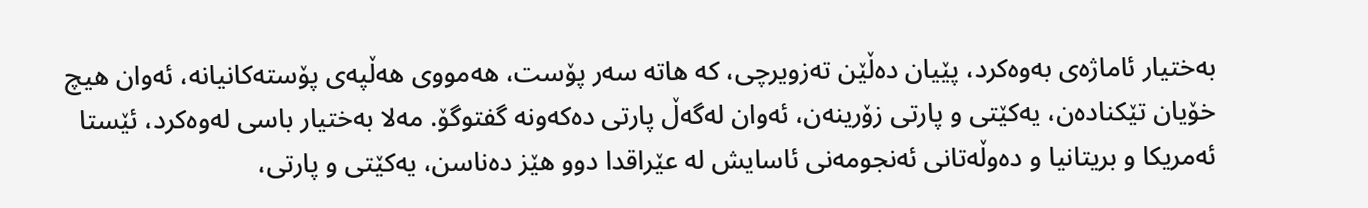بەختیار ئاماژەی بەوەكرد، پێیان دەڵێن تەزویرچی، كە هاتە سەر پۆست، هەمووی هەڵپەی پۆستەكانیانە، ئەوان هیچ خۆیان تێكنادەن، یەكێتی و پارتی زۆرینەن، ئەوان لەگەڵ پارتی دەكەونە گفتوگۆ. مەلا بەختیار باسی لەوەكرد، ئێستا ئەمریكا و بریتانیا و دەوڵەتانی ئەنجومەنی ئاسایش لە عێراقدا دوو هێز دەناسن، یەكێتی و پارتی،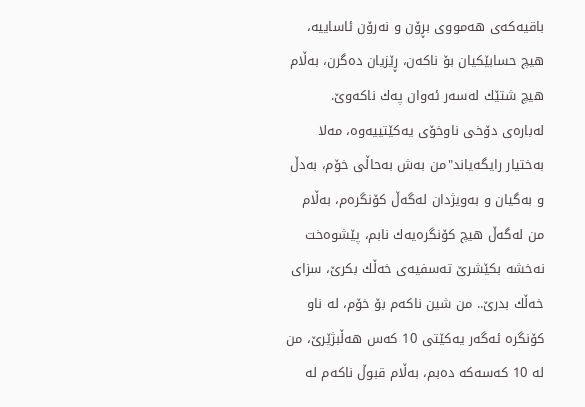باقیەكەی هەمووی بڕۆن و نەرۆن ئاساییە، هیچ حسابێكیان بۆ ناكەن، ڕێزیان دەگرن، بەڵام هیچ شتێك لەسەر ئەوان پەك ناكەوێ. لەبارەی دۆخی ناوخۆی یەكێتییەوە، مەلا بەختیار رایگەیاند"من بەش بەحاڵی خۆم، بەدڵ و بەگیان و بەویژدان لەگەڵ كۆنگرەم، بەڵام من لەگەڵ هیچ كۆنگرەیەك نابم، پێشوەخت نەخشە بكێشرێ تەسفیەی خەڵك بكرێ، سزای خەڵك بدرێ.. من شین ناكەم بۆ خۆم، لە ناو كۆنگرە ئەگەر یەكێتی 10 كەس هەڵبژێرێ، من لە 10 كەسەكە دەبم، بەڵام قبوڵ ناكەم لە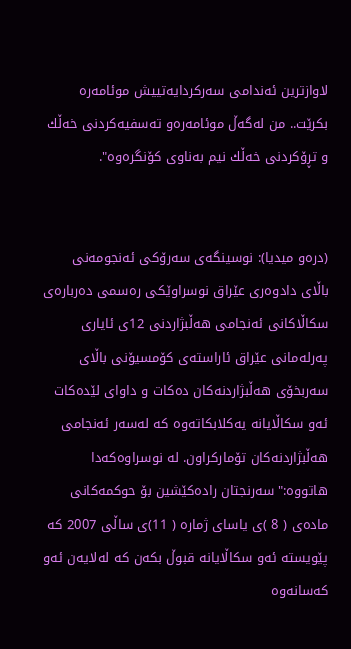لاوازترین ئەندامی سەركردایەتییش موئامەرە بكرێت.. من لەگەڵ موئامەرەو تەسفیەكردنی خەڵك و تڕۆكردنی خەڵك نیم بەناوی كۆنگرەوە".


(درەو میدیا): نوسینگەی سەرۆكی ئەنجومەنی باڵای دادوەری عێراق نوسراوێكی رەسمی دەربارەی سكاڵاكانی ئەنجامی هەڵبژاردنی 12ی ئایاری پەرلەمانی عێراق ئاراستەی كۆمسیۆنی باڵای سەربخۆی هەڵبژاردنەكان دەكات و داوای لێدەكات ئەو سكاڵایانە یەكلابكاتەوە كە لەسەر ئەنجامی هەڵبژاردنەكان تۆماركراون. لە نوسراوەكەدا هاتووە:" سەرنجتان رادەكێشین بۆ حوكمەكانی مادەی ( 8 )ی یاسای ژمارە ( 11)ی ساڵی 2007 كە پێویستە ئەو سكاڵایانە قبوڵ بكەن كە لەلایەن ئەو كەسانەوە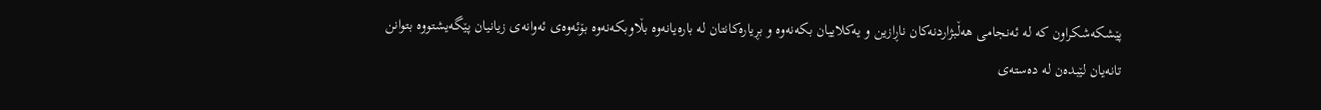پێشكەشكراون كە لە ئەنجامی هەڵبژاردنەكان ناڕازین و یەكلاییان بكەنەوە و بڕیارەكانتان لە بارەیانەوە بڵاوبكەنەوە بۆئەوەی ئەوانەی زیانیان پێگەیشتووە بتوانن تانەیان لێبدەن لە دەستەی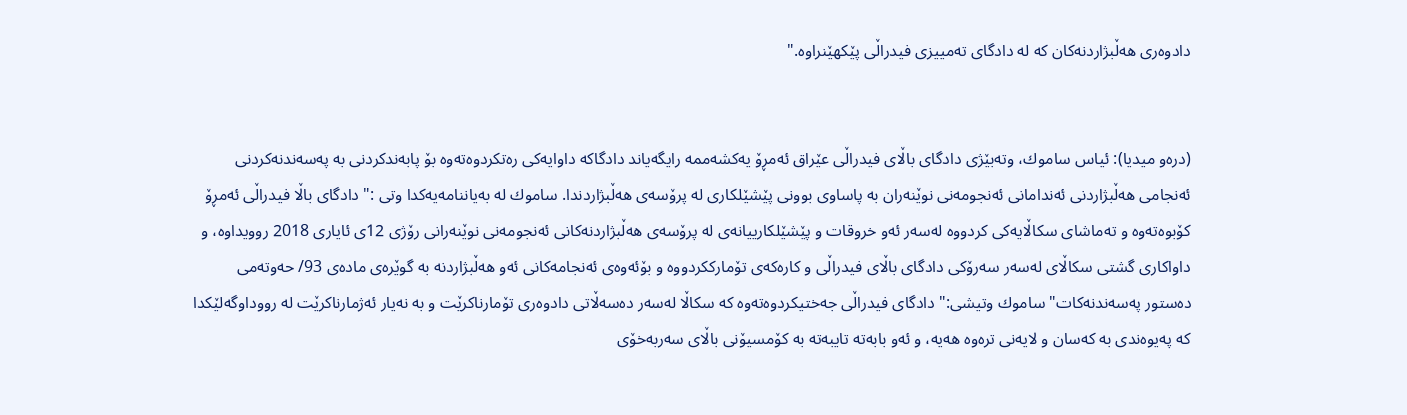دادوەری هەڵبژاردنەكان كە لە دادگای تەمییزی فیدراڵی پێكهێنراوە."


(درەو میدیا): ئیاس ساموك، وتەبێژی دادگای باڵای فیدراڵی عێراق ئەمڕۆ یەكشەممە رایگەیاند دادگاكە داوایەكی رەتكردوەتەوە بۆ پابەندكردنی بە پەسەندنەكردنی ئەنجامی هەڵبژاردنی ئەندامانی ئەنجومەنی نوێنەران بە پاساوی بوونی پێشێلكاری لە پرۆسەی هەڵبژاردندا. ساموك لە بەیاننامەیەكدا وتی :" دادگای باڵا فیدراڵی ئەمڕۆ كۆبوەتەوە و تەماشای سكاڵایەكی كردووە لەسەر ئەو خروقات و پێشێلكارییانەی لە پرۆسەی هەڵبژاردنەكانی ئەنجومەنی نوێنەرانی رۆژی 12ی ئایاری 2018 روویداوە، و داواكاری گشتی سكاڵای لەسەر سەرۆكی دادگای باڵای فیدراڵی و كارەكەی تۆمارككردووە و بۆئەوەی ئەنجامەكانی ئەو هەڵبژاردنە بە گوێرەی مادەی 93/ حەوتەمی دەستور پەسەندنەكات" ساموك وتیشی:" دادگای فیدراڵی جەختیكردوەتەوە كە سكاڵا لەسەر دەسەڵاتی دادوەری تۆمارناكرێت و بە نەیار ئەژمارناكرێت لە رووداوگەلێكدا كە پەیوەندی بە كەسان و لایەنی ترەوە هەیە، و ئەو بابەتە تایبەتە بە كۆمسیۆنی باڵای سەربەخۆی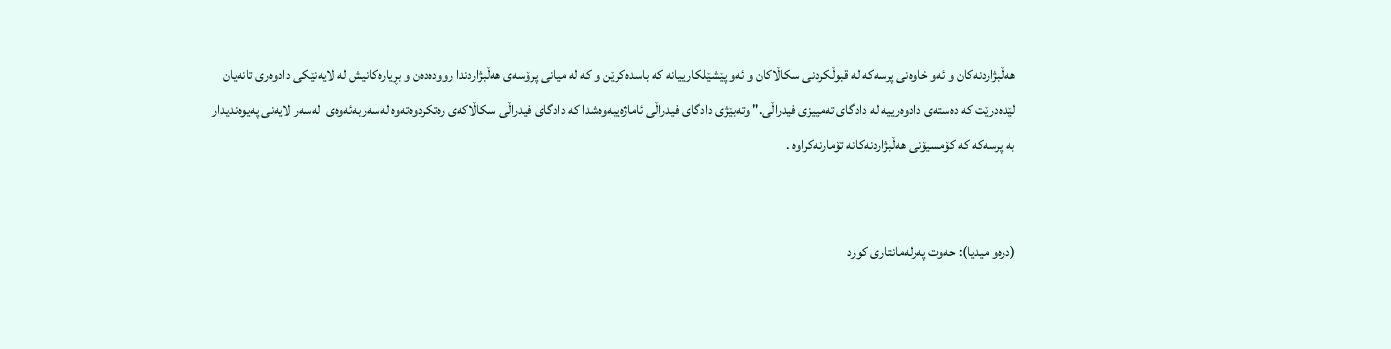هەڵبژاردنەكان و ئەو خاوەنی پرسەكە لە قبوڵكردنی سكاڵاكان و ئەو پێشێلكارییانە كە باسدەكرێن و كە لە میانی پرۆسەی هەڵبژاردندا روودەدەن و بڕیارەكانیش لە لایەنێكی دادوەری تانەیان لێدەدرێت كە دەستەی دادوەرییە لە دادگای تەمییزی فیدراڵی." وتەبێژی دادگای فیدراڵی ئاماژەیبەوەشدا كە دادگای فیدراڵی سكاڵاكەی رەتكردوەتەوە لەسەربەئەوەی  لەسەر لایەنی پەیوەندیدار بە پرسەكە كە كۆمسیۆنی هەڵبژاردنەكانە تۆمارنەكراوە .


(درەو میدیا): حەوت پەرلەمانتاری كورد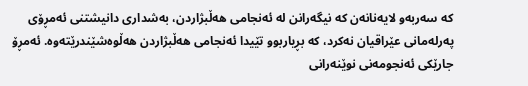كە سەربەو لایەنانەن كە نیگەرانن لە ئەنجامی هەڵبژاردن، بەشداری دانیشتنی ئەمڕۆی پەرلەمانی عێراقیان نەكرد، كە بڕیاربوو تێیدا ئەنجامی هەڵبژاردن هەڵوەشێندرێتەوە. ئەمڕۆ جارێكی ئەنجومەنی نوێنەرانی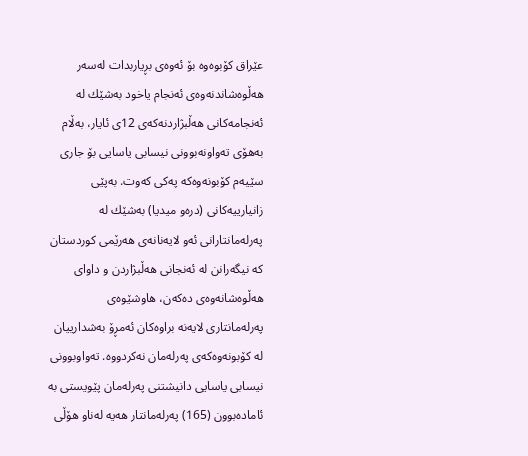عێراق كۆبوەوە بۆ ئەوەی بڕیاربدات لەسەر هەڵوەشاندنەوەی ئەنجام یاخود بەشێك لە ئەنجامەكانی هەڵبژاردنەكەی 12ی ئایار، بەڵام بەهۆی تەواونەبوونی نیسابی یاسایی بۆ جاری سێیەم كۆبونەوەكە پەكی كەوت. بەپێی زانیارییەكانی (درەو میدیا) بەشێك لە پەرلەمانتارانی ئەو لایەنانەی هەرێمی كوردستان كە نیگەرانن لە ئەنجانی هەڵبژاردن و داوای هەڵوەشانەوەی دەكەن، هاوشێوەی پەرلەمانتاری لایەنە براوەكان ئەمڕۆ بەشدارییان لە كۆبونەوەكەی پەرلەمان نەكردووە. تەواوبوونی نیسابی یاسایی دانیشتنی پەرلەمان پێویستی بە ئامادەبوون (165) پەرلەمانتار هەیە لەناو هۆڵی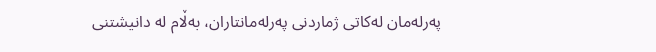پەرلەمان لەكاتی ژماردنی پەرلەمانتاران، بەڵام لە دانیشتنی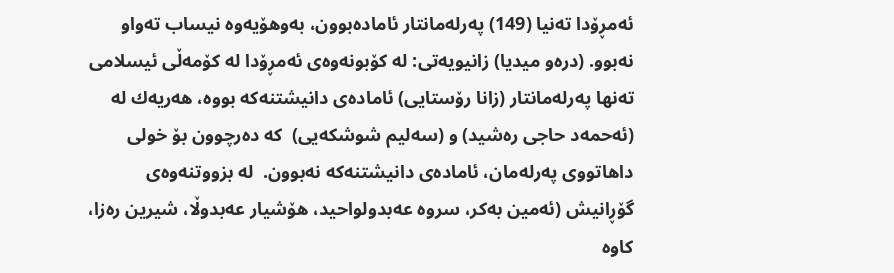ئەمڕۆدا تەنیا (149) پەرلەمانتار ئامادەبوون، بەوهۆیەوە نیساب تەواو نەبوو. (درەو میدیا) زانیویەتی: لە كۆبونەوەی ئەمڕۆدا لە كۆمەڵی ئیسلامی تەنها پەرلەمانتار (زانا رۆستایی) ئامادەی دانیشتنەكە بووە، هەریەك لە (ئەحمەد حاجی رەشید) و (سەلیم شوشكەیی)  كە دەرچوون بۆ خولی داهاتووی پەرلەمان، ئامادەی دانیشتنەكە نەبوون.  لە بزووتنەوەی گۆڕانیش (ئەمین بەكر، سروە عەبدولواحید، هۆشیار عەبدوڵا، شیرین رەزا، كاوە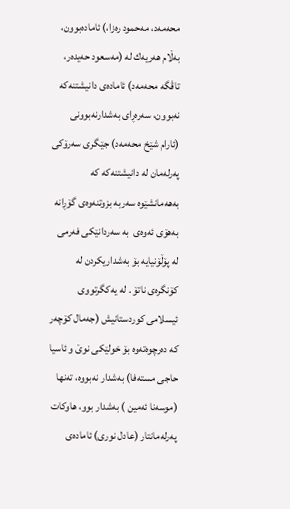محەمەد، مەحمود رەزا،) ئامادەبوون، بەڵام هەریەك لە (مەسعود حەیدەر، تاڤگە محەمەد) ئامادەی دانیشتنەكە نەبوون، سەرەڕای بەشدارنەبوونی (ئارام شێخ محەمەد) جێگری سەرۆكی پەرلەمان لە دانیشتنەكە كە بەهەمانشێوە سەربە بزوتنەوەی گۆڕانە بەهۆی ئەوەی  بە سەردانێكی فەرمی لە پۆڵۆنیایە بۆ بەشداریكردن لە كۆنگرەی ناتۆ . لە یەكگرتووی ئیسلامی كوردستانیش (جەمال كۆچەر كە دەرچوەتەوە بۆ خولێكی نوێ و ئاسیا حاجی مستەفا) بەشدار نەبووە، تەنها (موسەنا ئەمین ) بەشدار بوو، هاوكات پەرلەمانتار (عادل نوری) ئامادەی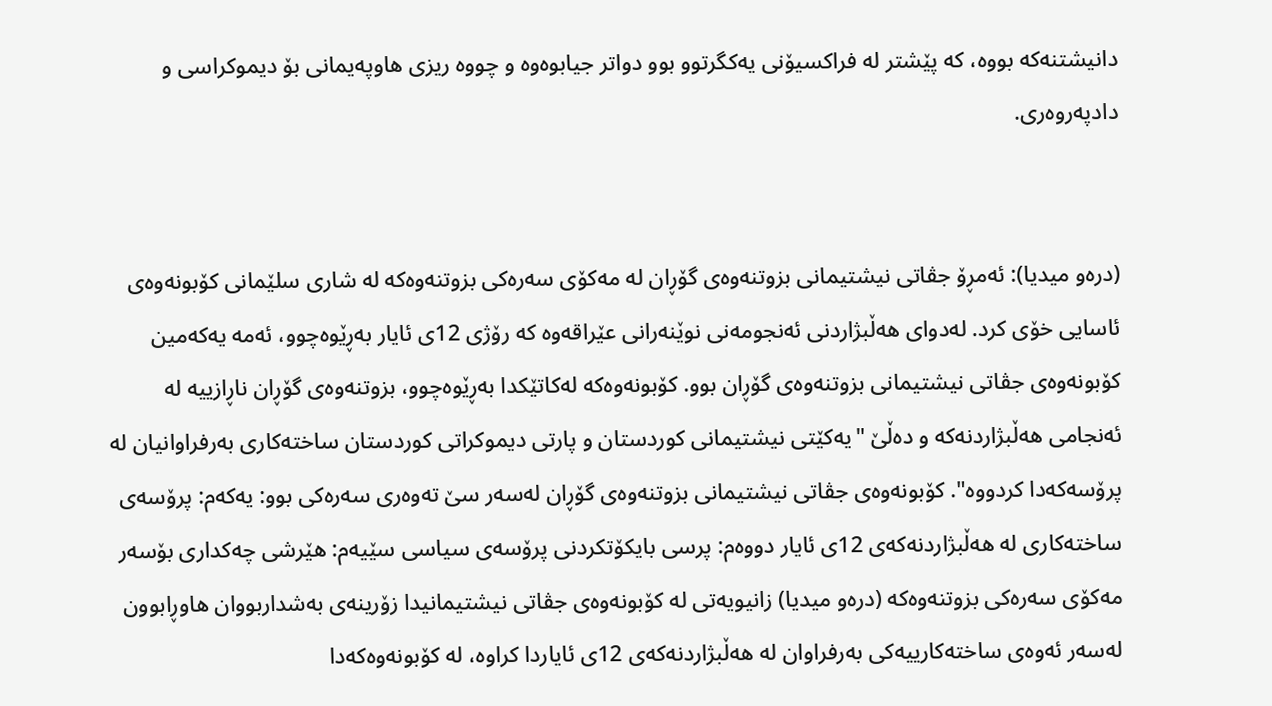دانیشتنەكە بووە، كە پێشتر لە فراكسیۆنی یەكگرتوو بوو دواتر جیابوەوە و چووە ریزی هاوپەیمانی بۆ دیموكراسی و دادپەروەری.


(درەو میدیا): ئەمڕۆ جڤاتی نیشتیمانی بزوتنەوەی گۆڕان لە مەكۆی سەرەكی بزوتنەوەكە لە شاری سلێمانی كۆبونەوەی ئاسایی خۆی كرد. لەدوای هەڵبژاردنی ئەنجومەنی نوێنەرانی عێراقەوە كە رۆژی 12ی ئایار بەڕێوەچوو، ئەمە یەكەمین كۆبونەوەی جڤاتی نیشتیمانی بزوتنەوەی گۆڕان بوو. كۆبونەوەكە لەكاتێكدا بەڕێوەچوو، بزوتنەوەی گۆڕان ناڕازییە لە ئەنجامی هەڵبژاردنەكە و دەڵێ "یەكێتی نیشتیمانی كوردستان و پارتی دیموكراتی كوردستان ساختەكاری بەرفراوانیان لە پرۆسەكەدا كردووە". كۆبونەوەی جڤاتی نیشتیمانی بزوتنەوەی گۆڕان لەسەر سێ تەوەری سەرەكی بوو: یەكەم: پرۆسەی ساختەكاری لە هەڵبژاردنەكەی 12ی ئایار دووەم: پرسی بایكۆتكردنی پرۆسەی سیاسی سێیەم: هێرشی چەكداری بۆسەر مەكۆی سەرەكی بزوتنەوەكە (درەو میدیا) زانیویەتی لە كۆبونەوەی جڤاتی نیشتیمانیدا زۆرینەی بەشداربووان هاوڕابوون لەسەر ئەوەی ساختەكارییەكی بەرفراوان لە هەڵبژاردنەكەی 12ی ئایاردا كراوە، لە كۆبونەوەكەدا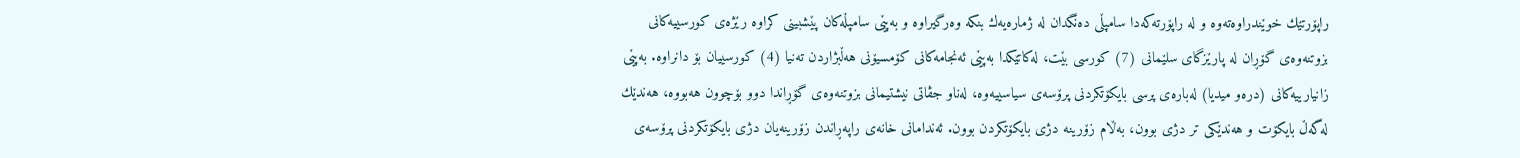راپۆرتێك خوێندراوەتەوە و لە راپۆرتەكەدا سامپڵی دەنگدان لە ژمارەیەك بنكە وەرگیراوە و بەپێی سامپڵەكان پێشبینی كراوە رێژەی كورسییەكانی بزوتنەوەی گۆڕان لە پارێزگای سلێمانی (7) كورسی بێت، لەكاتێكدا بەپێی ئەنجامەكانی كۆمسیۆنی هەڵبژاردن تەنیا (4) كورسییان بۆ دانراوە. بەپێی زانیارییەكانی (درەو میدیا) لەبارەی پرسی بایكۆتكردنی پرۆسەی سیاسییەوە، لەناو جڤاتی نیشتیمانی بزوتنەوەی گۆڕاندا دوو بۆچوون هەبووە، هەندێك لەگەڵ بایكۆت و هەندێكی تر دژی بوون، بەڵام زۆرینە دژی بایكۆتكردن بوون. ئەندامانی خانەی راپەڕاندن زۆرینەیان دژی بایكۆتكردنی پرۆسەی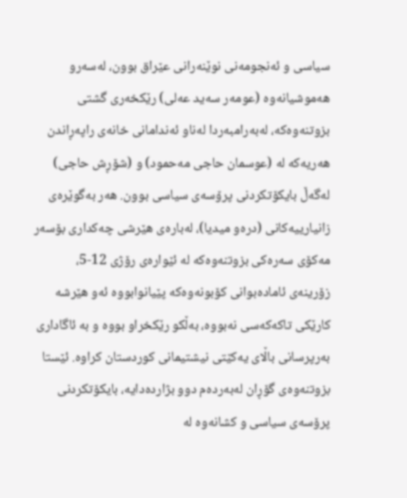سیاسی و ئەنجومەنی نوێنەرانی عێراق بوون، لەسەرو هەموشیانەوە (عومەر سەید عەلی) رێكخەری گشتی بزوتنەوەكە، لەبەرامبەردا لەناو ئەندامانی خانەی راپەڕاندن هەریەكە لە (عوسمان حاجی مەحمود) و (شۆڕش حاجی) لەگەڵ بایكۆتكردنی پرۆسەی سیاسی بوون. هەر بەگوێرەی زانیارییەكانی (درەو میدیا)، لەبارەی هێرشی چەكداری بۆسەر مەكۆی سەرەكی بزوتنەوەكە لە ئێوارەی رۆژی 12-5، زۆرینەی ئامادەبوانی كۆبونەوەكە پێیانوابووە ئەو هێرشە كارێكی تاكەكەسی نەبووە، بەڵكو رێكخراو بووە و بە ئاگاداری بەرپرسانی باڵای یەكێتی نیشتیمانی كوردستان كراوە. ئێستا بزوتنەوەی گۆڕان لەبەردەم دوو بژاردەدایە، بایكۆتكردنی پرۆسەی سیاسی و كشانەوە لە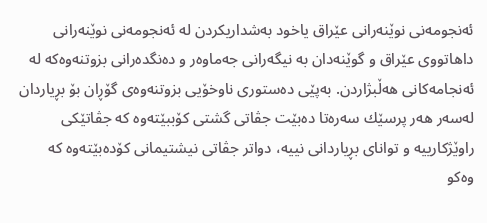ئەنجومەنی نوێنەرانی عێراق یاخود بەشداریكردن لە ئەنجومەنی نوێنەرانی داهاتووی عێراق و گوێنەدان بە نیگەرانی جەماوەر و دەنگدەرانی بزوتنەوەكە لە ئەنجامەكانی هەڵبژاردن. بەپێی دەستوری ناوخۆیی بزوتنەوەی گۆڕان بۆ بڕیاردان لەسەر هەر پرسێك سەرەتا دەبێت جڤاتی گشتی كۆببێتەوە كە جڤاتێكی راوێژكارییە و توانای بڕیاردانی نییە، دواتر جڤاتی نیشتیمانی كۆدەبێتەوە كە وەكو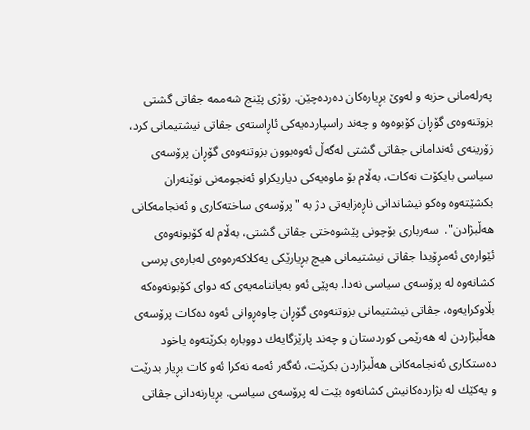پەرلەمانی حزبە و لەوێ بڕیارەكان دەردەچێن. رۆژی پێنج شەممە جڤاتی گشتی بزوتنەوەی گۆڕان كۆبوەوە و چەند راسپاردەیەكی ئاڕاستەی جڤاتی نیشتیمانی كرد، زۆرینەی ئەندامانی جڤاتی گشتی لەگەڵ ئەوەبوون بزوتنەوەی گۆڕان پرۆسەی سیاسی بایكۆت نەكات، بەڵام بۆ ماوەیەكی دیاریكراو ئەنجومەنی نوێنەران بكشێتەوە وەكو نیشاندانی ناڕەزایەتی دژ بە "پرۆسەی ساختەكاری و ئەنجامەكانی هەڵبژادن".  سەرباری بۆچونی پێشوەختی جڤاتی گشتی، بەڵام لە كۆبونەوەی ئێوارەی ئەمڕۆیدا جڤاتی نیشتیمانی هیچ بڕیارێكی یەكلاكەرەوەی لەبارەی پرسی كشانەوە لە پرۆسەی سیاسی نەدا. بەپێی ئەو بەیاننامەیەی كە دوای كۆبونەوەكە بڵاوكرایەوە، جڤاتی نیشتیمانی بزوتنەوەی گۆڕان چاوەڕوانی ئەوە دەكات پرۆسەی هەڵبژاردن لە هەرێمی كوردستان و چەند پارێزگایەك دووبارە بكرێتەوە یاخود دەستكاری ئەنجامەكانی هەڵبژاردن بكرێت، ئەگەر ئەمە نەكرا ئەو كات بڕیار بدرێت و یەكێك لە بژاردەكانیش كشانەوە بێت لە پرۆسەی سیاسی. بڕیارنەدانی جڤاتی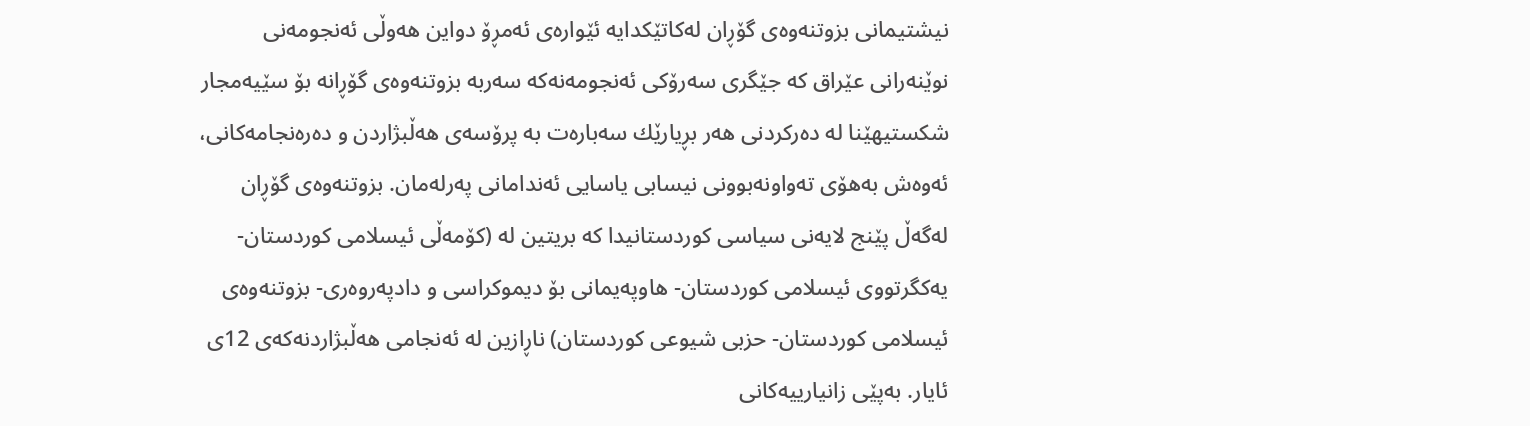نیشتیمانی بزوتنەوەی گۆڕان لەكاتێكدایە ئێوارەی ئەمڕۆ دواین هەوڵی ئەنجومەنی نوێنەرانی عێراق كە جێگری سەرۆكی ئەنجومەنەكە سەربە بزوتنەوەی گۆڕانە بۆ سێیەمجار شكستیهێنا لە دەركردنی هەر بڕیارێك سەبارەت بە پرۆسەی هەڵبژاردن و دەرەنجامەكانی، ئەوەش بەهۆی تەواونەبوونی نیسابی یاسایی ئەندامانی پەرلەمان. بزوتنەوەی گۆڕان لەگەڵ پێنج لایەنی سیاسی كوردستانیدا كە بریتین لە (كۆمەڵی ئیسلامی كوردستان- یەكگرتووی ئیسلامی كوردستان- هاوپەیمانی بۆ دیموكراسی و دادپەروەری- بزوتنەوەی ئیسلامی كوردستان- حزبی شیوعی كوردستان) ناڕازین لە ئەنجامی هەڵبژاردنەكەی 12ی ئایار. بەپێی زانیارییەكانی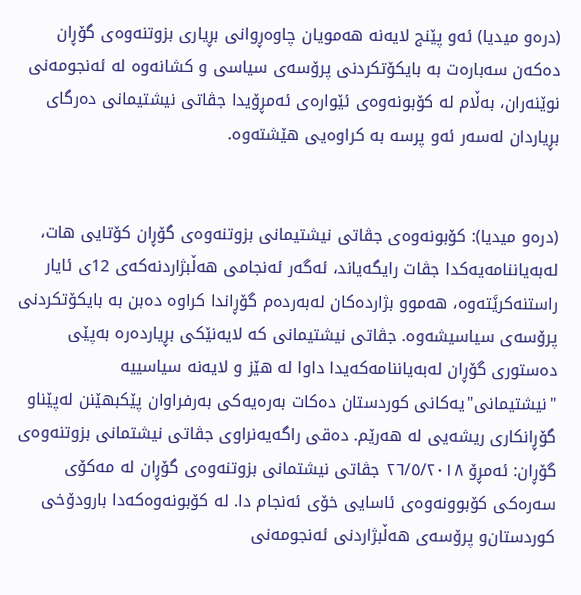(درەو میدیا) ئەو پێنج لایەنە هەمویان چاوەڕوانی بڕیاری بزوتنەوەی گۆڕان دەكەن سەبارەت بە بایكۆتكردنی پرۆسەی سیاسی و كشانەوە لە ئەنجومەنی نوێنەران، بەڵام لە كۆبونەوەی ئێوارەی ئەمڕۆیدا جڤاتی نیشتیمانی دەرگای بڕیاردان لەسەر ئەو پرسە بە كراوەیی هێشتەوە.


(درەو میدیا): كۆبونەوەی جڤاتی نیشتیمانی بزوتنەوەی گۆڕان كۆتایی هات، لەبەیاننامەیەكدا جڤات رایگەیاند، ئەگەر ئەنجامی هەڵبژاردنەكەی 12ی ئایار راستنەكرێَتەوە، هەموو بژاردەكان لەبەردەم گۆڕاندا كراوە دەبن بە بایكۆتكردنی پرۆسەی سیاسیشەوە. جڤاتی نیشتیمانی كە لایەنێكی بڕیاردەرە بەپێی دەستوری گۆڕان لەبەیاننامەكەیدا داوا لە هێز و لایەنە سیاسییە "نیشتیمانی"یەكانی كوردستان دەكات بەرەیەكی بەرفراوان پێكبهێنن لەپێناو گۆڕانكاری ریشەیی لە هەرێم. دەقی راگەیەنراوی جڤاتی نیشتمانی بزوتنەوەی گۆڕان: ئەمڕۆ ٢٦/٥/٢٠١٨ جڤاتی نیشتمانی بزوتنەوەی گۆڕان لە مەكۆی سەرەكی كۆبوونەوەی ئاسایی خۆی ئەنجام دا. لە كۆبونەوەكەدا بارودۆخی كوردستان‌و پرۆسەی هەڵبژاردنی ئەنجومەنی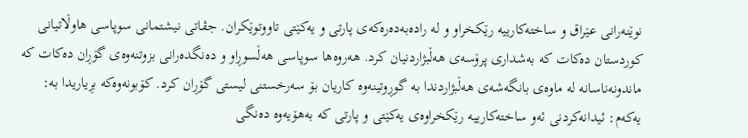نوێنەرانی عێراق ‌و ساختەكارییە رێكخراو و لە رادەبەدەرەكەی پارتی ‌و یەكێتی تاووتوێكران. جڤاتی نیشتمانی سوپاسی هاوڵاتیانی كوردستان دەكات كە بەشداری پرۆسەی هەڵبژاردنیان كرد. هەروەها سوپاسی هەڵسوڕاو و دەنگدەرانی بزوتنەوەی گۆڕان دەكات كە ماندونەناسانە لە ماوەی بانگەشەی هەڵبژاردندا بە گوڕوتینەوە كاریان بۆ سەرخستنی لیستی گۆڕان كرد. كۆبونەوەكە بڕیاریدا بە: یەكەم: ئیدانەكردنی ئەو ساختەكارییە رێكخراوەی یەكێتی ‌و پارتی كە بەهۆیەوە دەنگی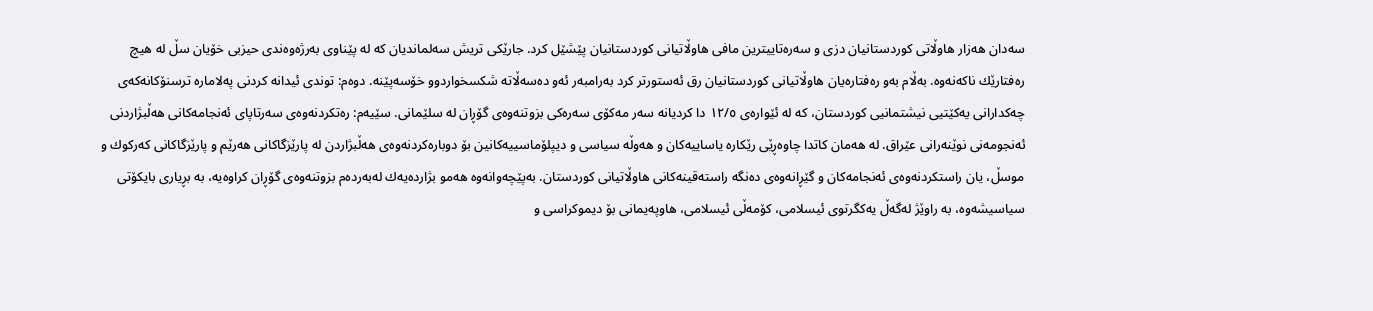سەدان هەزار هاوڵاتی كوردستانیان دزی ‌و سەرەتاییترین مافی هاوڵاتیانی كوردستانیان پێشێل كرد. جارێكی تریش سەلماندیان كە لە پێناوی بەرژەوەندی حیزبی خۆیان‌ سڵ لە هیچ رەفتارێك ناكەنەوە. بەڵام بەو رەفتارەیان هاوڵاتیانی كوردستانیان رق ئەستورتر كرد بەرامبەر ئەو دەسەڵاتە شكسخواردوو خۆسەپێنە. دوەم: توندی ئیدانە كردنی پەلامارە ترسنۆكانەكەی چەكدارانی یەكێتیی نیشتمانیی كوردستان، كە لە ئێوارەی ١٢/٥ دا كردیانە سەر مەكۆی سەرەكی بزوتنەوەی گۆڕان لە سلێمانی. سێیەم: رەتكردنەوەی سەرتاپای ئەنجامەكانی هەڵبژاردنی ئەنجومەنی نوێنەرانی عێراق. لە هەمان كاتدا چاوەڕێی رێكارە یاساییەكان‌ و هەوڵە سیاسی ‌و دیپلۆماسییەكانین بۆ دوبارەكردنەوەی هەڵبژاردن لە پارێزگاكانی هەرێم ‌و پارێزگاكانی كەركوك ‌و موسڵ، یان راستكردنەوەی ئەنجامەكان ‌و گێڕانەوەی دەنگە راستەقینەكانی هاوڵاتیانی كوردستان. بەپێچەوانەوە هەمو بژاردەیەك لەبەردەم بزوتنەوەی گۆڕان كراوەیە، بە بڕیاری بایكۆتی سیاسیشەوە، بە راوێژ لەگەڵ یەكگرتوی ئیسلامی، كۆمەڵی ئیسلامی، هاوپەیمانی بۆ دیموكراسی‌ و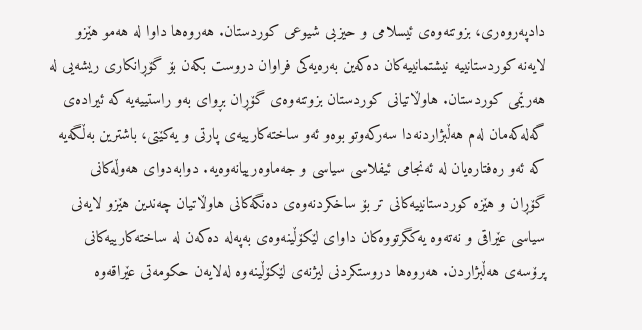دادپەروەری، بزوتنەوەی ئیسلامی ‌و حیزبی شیوعی كوردستان. هەروەها داوا لە هەمو هێزو لایەنە كوردستانییە نیشتمانییەكان دەكەین بەرەیەكی فراوان دروست بكەن بۆ گۆڕانكاری ریشەیی لە هەرێمی كوردستان. هاوڵاتیانی كوردستان بزوتنەوەی گۆڕان بڕوای بەو راستییەیە كە ئیرادەی گەلەكەمان لەم هەڵبژاردنەدا سەركەوتو بوەو ئەو ساختەكارییەی پارتی‌ و یەكێتی، باشترین بەڵگەیە كە ئەو رەفتارەیان لە ئەنجامی ئیفلاسی سیاسی ‌و جەماوەرییانەوەیە. دوابەدوای هەوڵەكانی گۆڕان ‌و هێزە كوردستانییەكانی تر بۆ ساخكردنەوەی دەنگەكانی هاوڵاتیان چەندین هێزو لایەنی سیاسی عێراقی ‌و نەتەوە یەكگرتووەكان داوای لێكۆڵینەوەی بەپەلە دەكەن لە ساختەكارییەكانی پرۆسەی هەڵبژاردن. هەروەها دروستكردنی لیژنەی لێكۆڵینەوە لەلایەن حكومەتی عێراقەوە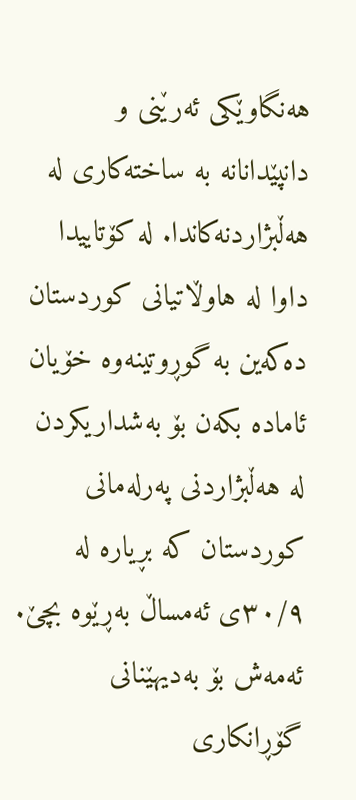هەنگاوێكی ئەرێنی ‌و دانپێدانانە بە ساختەكاری لە هەڵبژاردنەكاندا. لە كۆتاییدا داوا لە هاوڵاتیانی كوردستان دەكەین بە گوڕوتینەوە خۆیان ئامادە بكەن بۆ بەشداریكردن لە هەڵبژاردنی پەرلەمانی كوردستان كە بڕیارە لە ٣٠/٩ی ئەمساڵ بەڕێوە بچێ. ئەمەش بۆ بەدیهێنانی گۆڕانكاری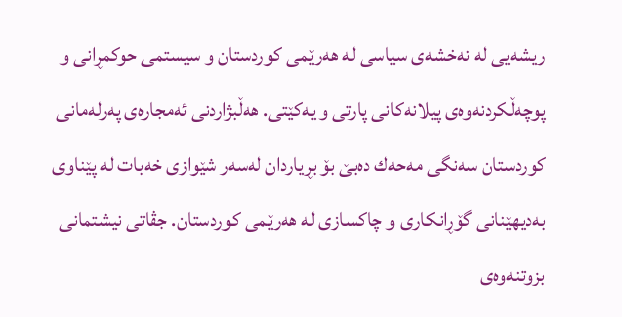ریشەیی لە نەخشەی سیاسی لە هەرێمی كوردستان ‌و سیستمی حوكمڕانی ‌‌و پوچەڵكردنەوەی پیلانەكانی پارتی‌ و یەكێتی. هەڵبژاردنی ئەمجارەی پەرلەمانی كوردستان سەنگی مەحەك دەبێ بۆ بڕیاردان لەسەر شێوازی خەبات‌ لە پێناوی بەدیهێنانی گۆڕانكاری ‌و چاكسازی لە هەرێمی كوردستان. جڤاتی نیشتمانی بزوتنەوەی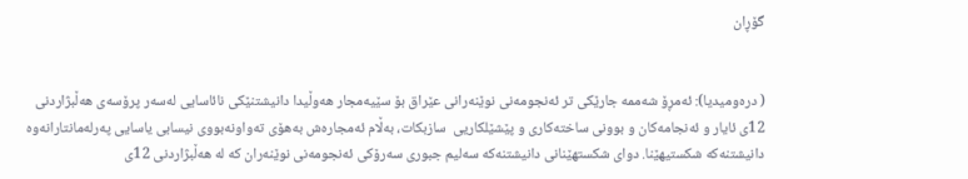گۆڕان


( درەومیدیا): ئەمڕۆ شەممە جارێكی تر ئەنجومەنی نوێنەرانی عێراق بۆ سێیەمجار هەوڵیدا دانیشتنێكی نائاسایی لەسەر پرۆسەی هەڵبژاردنی 12ی ئایار و ئەنجامەكان و بوونی ساختەكاری و پێشێلكاریی  سازبكات، بەڵام ئەمجارەش بەهۆی تەواونەبووی نیسابی یاسایی پەرلەمانتارانەوە دانیشتنەكە شكستیهێنا. دوای شكستهێنانی دانیشتنەكە سەلیم جبوری سەرۆكی ئەنجومەنی نوێنەران كە لە هەڵبژاردنی 12ی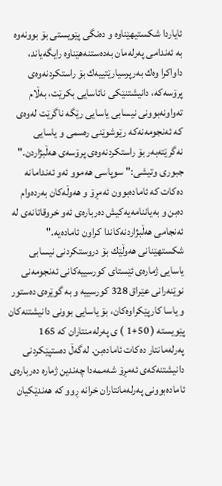ئایاردا شكستیهێناوە و دەنگی پێویستی بۆ بوونەوە بە ئەندامی پەرلەمان بەدەستنەهێناوە رایگەیاند، داواكرا وەك بەرپرسیارێتییەك بۆ راستكردنەوەی پرۆسەكە، دانیشتنێكی نائاسایی بكرێت، بەڵام تەواونەبوونی نیسابی یاسایی رێگە ناگرێت لەوەی كە ئەنجومەنەكە رێوشوێنی رەسمی و یاسایی نەگرێتەبەر بۆ راستكردنەوەی پرۆسەی هەڵبژاردن." جبوری وتیشی:" سوپاسی هەموو ئەو ئەندامانە دەكات كە ئامادەبوون ئەمڕۆ و هەوڵەكان بەردەوام دەبن و بەیاننامەیەكیش دەربارەی ئەو خروقاتانەی لە ئەنجامی هەڵبژاردنەكاندا كراون ئامادەیە." شكستهێنانی هەوڵێك بۆ دروستكردنی نیسابی یاسایی ژمارەی ئێستای كورسییەكانی ئەنجومەنی نوێنەرانی عێراق 328 كورسییە و بە گوێرەی دەستور و یاسا كارپێكراوەكان، بۆ یاسایی بوونی دانیشتنەكان پێویستە ( 50+1 ) ی پەرلەمنتاران كە 165 پەرلەمانتار دەكات ئامادەبن. لەگەڵ دەستپێكردنی دانیشتنەكەی ئەمڕۆ شەممەدا چەندین ژمارە دەربارەی ئامادەبوونی پەرلەمانتاران خرانە ڕوو كە هەندێكیان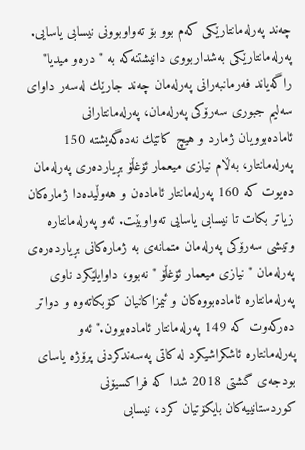چەند پەرلەمانتارێكی كەم بوو بۆ تەواوبوونی نیسابی یاسایی. پەرلەمانتارێكی بەشداربووی دانیشتنەكە بە " درەو میدیا" راگەیاند فەرمانبەرانی پەرلەمان چەند جارێك لەسەر داوای سەلیم جبوری سەرۆكی پەرلەمان، پەرلەمانتارانی ئامادەبوویان ژمارد و هیچ كاتێك نەدەگەیشتە 150 پەرلەمانتار، بەڵام نیازی میعمار ئۆغڵۆ بڕیاردەری پەرلەمان دەیوت كە 160 پەرلەمانتار ئامادەن و هەوڵیدەدا ژمارەكان زیاتر بكات تا نیسابی یاسایی تەواوبێت. ئەو پەرلەمانتارە وتیشی سەرۆكی پەرلەمان متمانەی بە ژمارەكانی بڕیاردەرەی پەرلەمان " نیازی میعمار ئۆغڵۆ " نەبوو، داوایلێكرد ناوی پەرلەمانتارە ئامادەبووەكان و ئیمزاكانیان كۆبكاتەوە و دواتر دەركەوت كە 149 پەرلەمانتار ئامادەبوون." ئەو پەرلەمانتارە ئاشكراشیكرد لە كاتی پەسەندكردنی پرۆژە یاسای بودجەی گشتی 2018 شدا كە فراكسیۆنی كوردستانییەكان بایكۆتیان كرد، نیسابی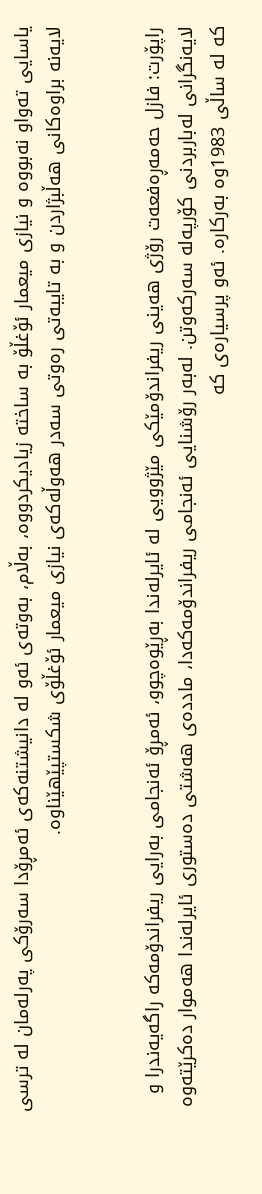یاسایی تەواو نەبووە و نیازی میعمار ئۆغڵۆ بە ساختە زیادیكردووە، بەڵام، بەوتەی ئەو لە دانیشتنەكەی ئەمڕۆدا سەرۆكی پەرلەمان لە ترسی لایەنە براوەكانی هەڵبژاردن و بە تایبەتی رەوتی سەدر هەوڵەكەی نیازی میعمار ئۆغڵۆی شكستپێهێناوە.


راپۆرت: فازل حەمەڕەفعەت رۆژی هەینی ریفراندۆمێكی مێژوویی لە ئایرلەندا بەڕێوەچوو، ئەمڕۆ ئەنجامی بەرایی ریفراندۆمەكە راگەیەندرا و لایەنگرانی لەباربردنی كۆرپەلە سەركەوتن. لەبەر رۆشنایی ئەنجامی ریفراندۆمەكەدا، ماددەی هەشتی دەستوری ئایرلەندا هەموار دەكرێتەوە كە لە ساڵی 1983وە بەركارە. ئەو پرسیارەی كە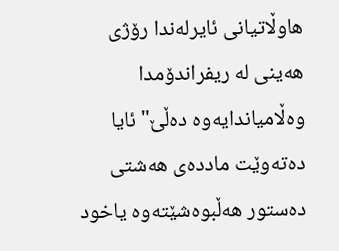هاوڵاتیانی ئایرلەندا رۆژی هەینی لە ریفراندۆمدا وەڵامیاندایەوە دەڵێ" ئایا دەتەوێت ماددەی هەشتی دەستور هەڵبوەشێتەوە یاخود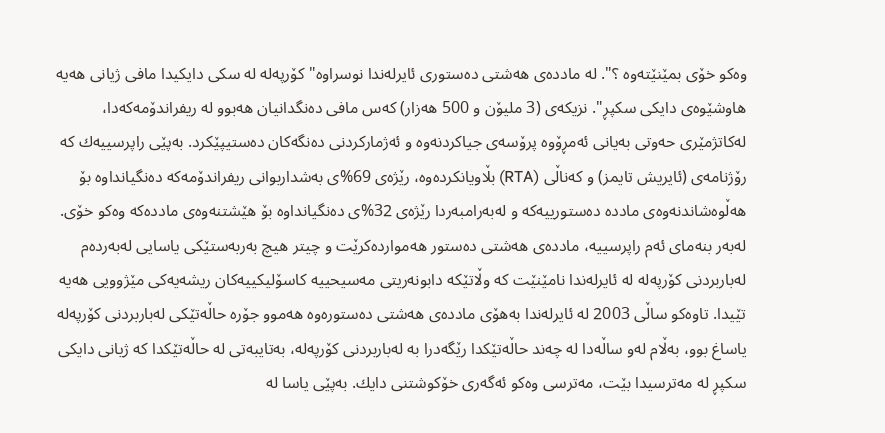وەكو خۆی بمێنێتەوە ؟". لە ماددەی هەشتی دەستوری ئایرلەندا نوسراوە" كۆرپەلە لە سكی دایكیدا مافی ژیانی هەیە هاوشێوەی دایكی سكپڕ". نزیكەی (3 ملیۆن و 500 هەزار) كەس مافی دەنگدانیان هەبوو لە ریفراندۆمەكەدا، لەكاتژمێری حەوتی بەیانی ئەمڕۆوە پرۆسەی جیاكردنەوە و ئەژماركردنی دەنگەكان دەستیپێكرد. بەپێی راپرسییەك كە رۆژنامەی (ئایریش تایمز) و كەناڵی (RTA) بڵاویانكردەوە، رێژەی 69%ی بەشداربوانی ریفراندۆمەكە دەنگیانداوە بۆ هەڵوەشاندنەوەی ماددە دەستورییەكە و لەبەرامبەردا رێژەی 32%ی دەنگیانداوە بۆ هێشتنەوەی ماددەكە وەكو خۆی. لەبەر بنەمای ئەم راپرسییە، ماددەی هەشتی دەستور هەمواردەكرێت و چیتر هیچ بەربەستێكی یاسایی لەبەردەم لەباربردنی كۆرپەلە لە ئایرلەندا نامێنێت كە وڵاتێكە دابونەریتی مەسیحییە كاسۆلیكییەكان ریشەیەكی مێژوویی هەیە تێیدا. تاوەكو ساڵی 2003 لە ئایرلەندا بەهۆی ماددەی هەشتی دەستورەوە هەموو جۆرە حاڵەتێكی لەباربردنی كۆرپەلە یاساغ بوو، بەڵام لەو ساڵەدا لە چەند حاڵەتێكدا رێگەدرا بە لەباربردنی كۆرپەلە، بەتایبەتی لە حاڵەتێكدا كە ژیانی دایكی سكپڕ لە مەترسیدا بێت، مەترسی وەكو ئەگەری خۆكوشتنی دایك. بەپێی یاسا لە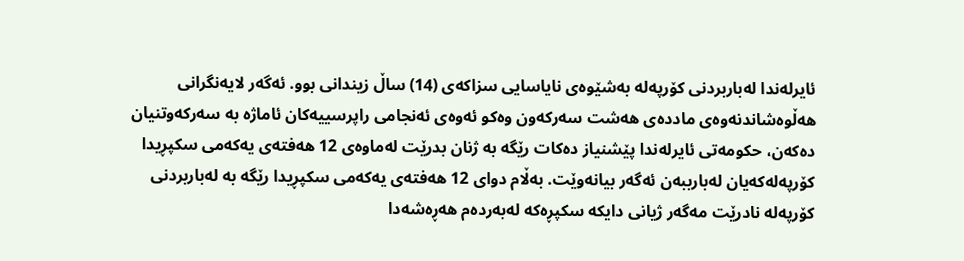ئایرلەندا لەباربردنی كۆرپەلە بەشێوەی نایاسایی سزاكەی (14) ساڵ زیندانی بوو. ئەگەر لایەنگرانی هەڵوەشاندنەوەی ماددەی هەشت سەركەون وەكو ئەوەی ئەنجامی راپرسییەكان ئاماژە بە سەركەوتنیان دەكەن، حكومەتی ئایرلەندا پێشنیاز دەكات رێگە بە ژنان بدرێت لەماوەی 12 هەفتەی یەكەمی سكپڕیدا كۆرپەلەكەیان لەبارببەن ئەگەر بیانەوێت. بەڵام دوای 12 هەفتەی یەكەمی سكپڕیدا رێگە بە لەباربردنی كۆرپەلە نادرێت مەگەر ژیانی دایكە سكپڕەكە لەبەردەم هەڕەشەدا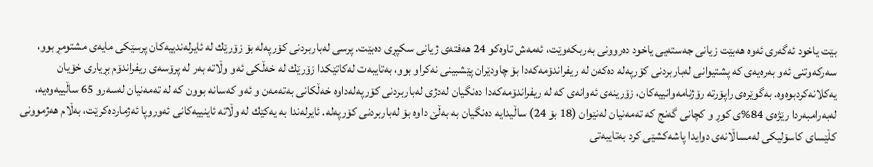بێت یاخود ئەگەری ئەوە هەبێت زیانی جەستەیی یاخود دەروونی بەربكەوێت، ئەمەش تاوەكو 24 هەفتەی ژیانی سكپڕی دەبێت. پرسی لەباربردنی كۆرپەلە بۆ زۆرێك لە ئایرلەندییەكان پرسێكی مایەی مشتومڕ بوو، سەركەوتنی ئەو بەرەیەی كە پشتیوانی لەباربردنی كۆرپەلە دەكەن لە ریفراندۆمەكەدا بۆ چاودێران پێشبینی نەكراو بوو، بەتایبەت لەكاتێكدا زۆرێك لە خەڵكی ئەو وڵاتە بەر لە پرۆسەی ریفراندۆم بڕیاری خۆیان یەكلانەكردبوەوە. بەگوێرەی راپۆرتە رۆژنامەوانییەكان، زۆرینەی ئەوانەی كە لە ریفراندۆمەكەدا دەنگیان لەدژی لەباربردنی كۆرپەلەداوە خەڵكانی بەتەمەن و ئەو كەسانە بوون كە لە تەمەنیان لەسەرو 65 ساڵییەوەیە، لەبەرامبەردا رێژەی 84%ی كوڕ و كچانی گەنج كە تەمەنیان لەنێوان (18 بۆ 24) ساڵیدایە دەنگیان بە بەڵێ داوە بۆ لەباربردنی كۆرپەلە. ئایرلەندا بە یەكێك لە وڵاتە ئاینییەكانی ئەوروپا ئەژماردەكرێت، بەڵام هەژموونی كڵێسای كاسۆلیكی لەمساڵانەی دوایدا پاشەكشێی كرد بەتایبەتی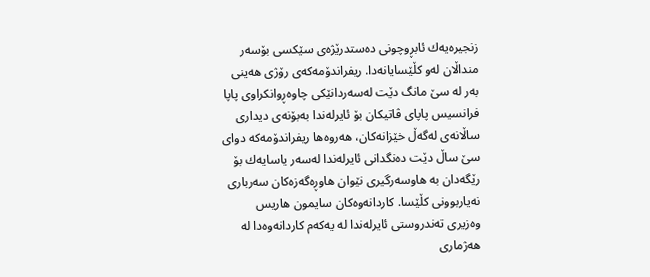زنجیرەیەك ئابڕوچونی دەستدرێژەی سێكسی بۆسەر منداڵان لەو كڵێسایانەدا. ریفراندۆمەكەی رۆژی هەینی بەر لە سێ مانگ دێت لەسەردانێكی چاوەڕوانكراوی پاپا فرانسیس پاپای ڤاتیكان بۆ ئایرلەندا بەبۆنەی دیداری ساڵانەی لەگەڵ خێزانەكان، هەروەها ریفراندۆمەكە دوای سێ ساڵ دێت دەنگدانی ئایرلەندا لەسەر یاسایەك بۆ رێگەدان بە هاوسەرگیری نێوان هاوڕەگەزەكان سەرباری نەیاربوونی كڵێسا. كاردانەوەكان سایمون هاریس وەزیری تەندروستی ئایرلەندا لە یەكەم كاردانەوەدا لە هەژماری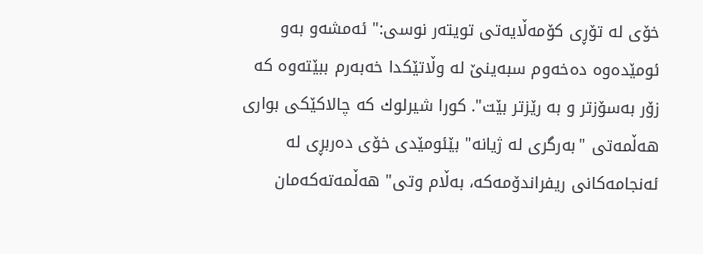خۆی لە تۆڕی كۆمەڵایەتی تویتەر نوسی:" ئەمشەو بەو ئومێدەوە دەخەوم سبەینێ لە وڵاتێكدا خەبەرم ببێتەوە كە زۆر بەسۆزتر و بە رێزتر بێت". كورا شیرلوك كە چالاكێكی بواری هەڵمەتی "بەرگری لە ژیانە" بێئومێدی خۆی دەربڕی لە ئەنجامەكانی ریفراندۆمەكە، بەڵام وتی" هەڵمەتەكەمان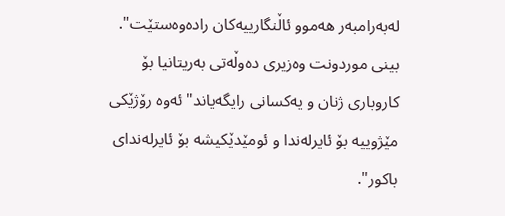لەبەرامبەر هەموو ئاڵنگارییەكان رادەوەستێت". بینی موردونت وەزیری دەوڵەتی بەریتانیا بۆ كاروباری ژنان و یەكسانی رایگەیاند" ئەوە رۆژێكی مێژوییە بۆ ئایرلەندا و ئومێدێكیشە بۆ ئایرلەندای باكور".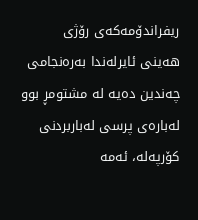ریفراندۆمەكەی رۆژی هەینی ئایرلەندا بەرەنجامی چەندین دەیە لە مشتومڕ بوو لەبارەی پرسی لەباربردنی كۆرپەلە، ئەمە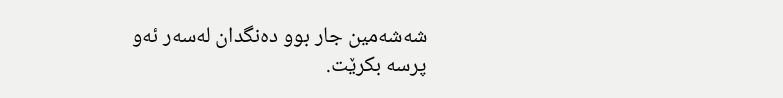شەشەمین جار بوو دەنگدان لەسەر ئەو پرسە بكرێت.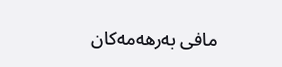مافی به‌رهه‌مه‌كان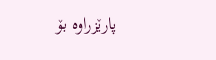پارێزراوه‌ بۆ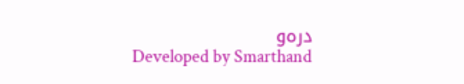دره‌و
Developed by Smarthand